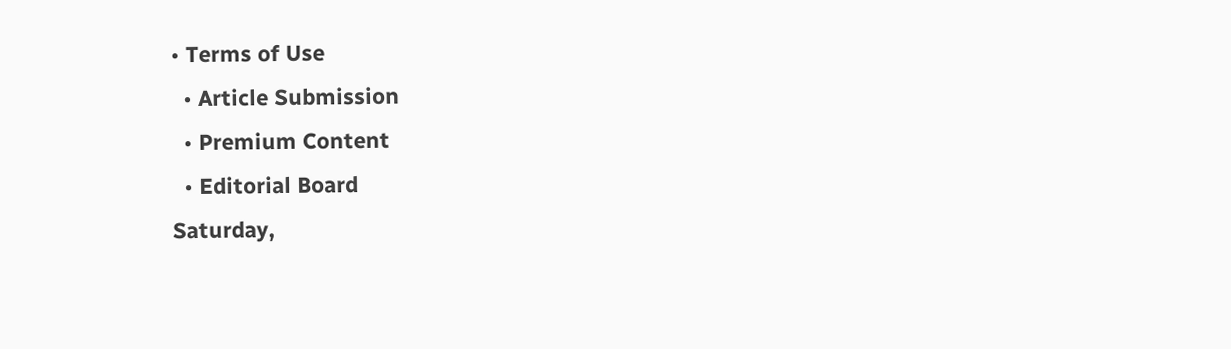• Terms of Use
  • Article Submission
  • Premium Content
  • Editorial Board
Saturday,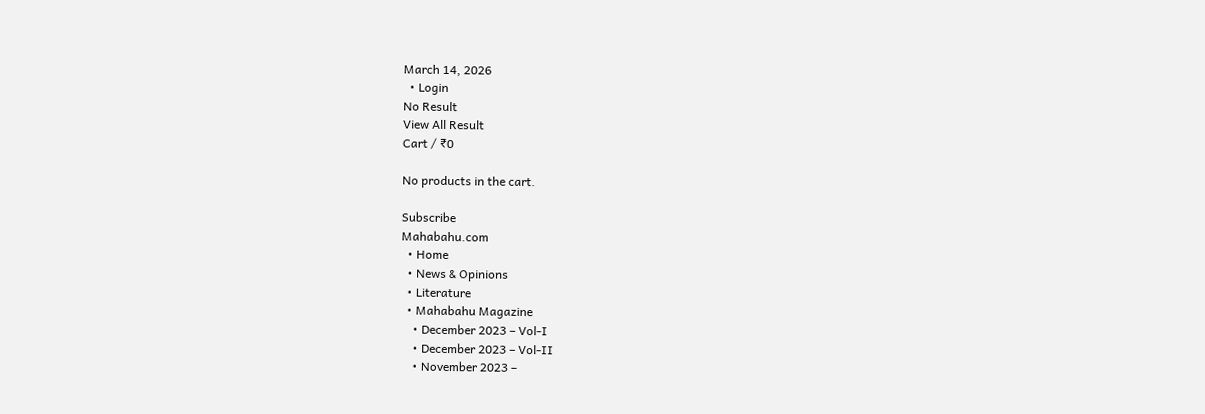March 14, 2026
  • Login
No Result
View All Result
Cart / ₹0

No products in the cart.

Subscribe
Mahabahu.com
  • Home
  • News & Opinions
  • Literature
  • Mahabahu Magazine
    • December 2023 – Vol-I
    • December 2023 – Vol-II
    • November 2023 –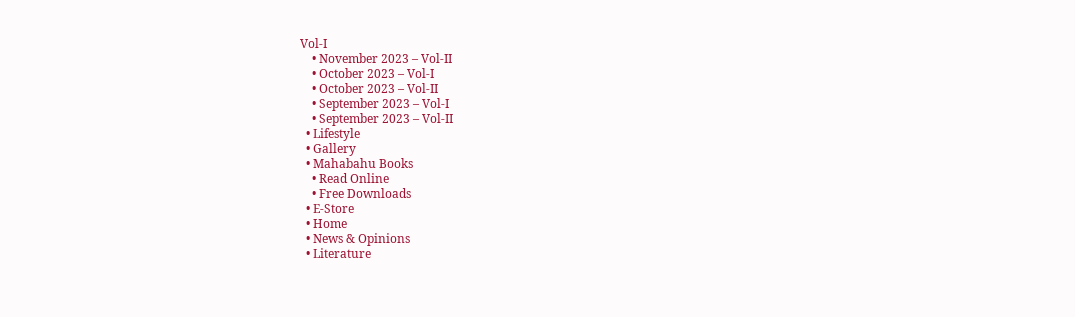Vol-I
    • November 2023 – Vol-II
    • October 2023 – Vol-I
    • October 2023 – Vol-II
    • September 2023 – Vol-I
    • September 2023 – Vol-II
  • Lifestyle
  • Gallery
  • Mahabahu Books
    • Read Online
    • Free Downloads
  • E-Store
  • Home
  • News & Opinions
  • Literature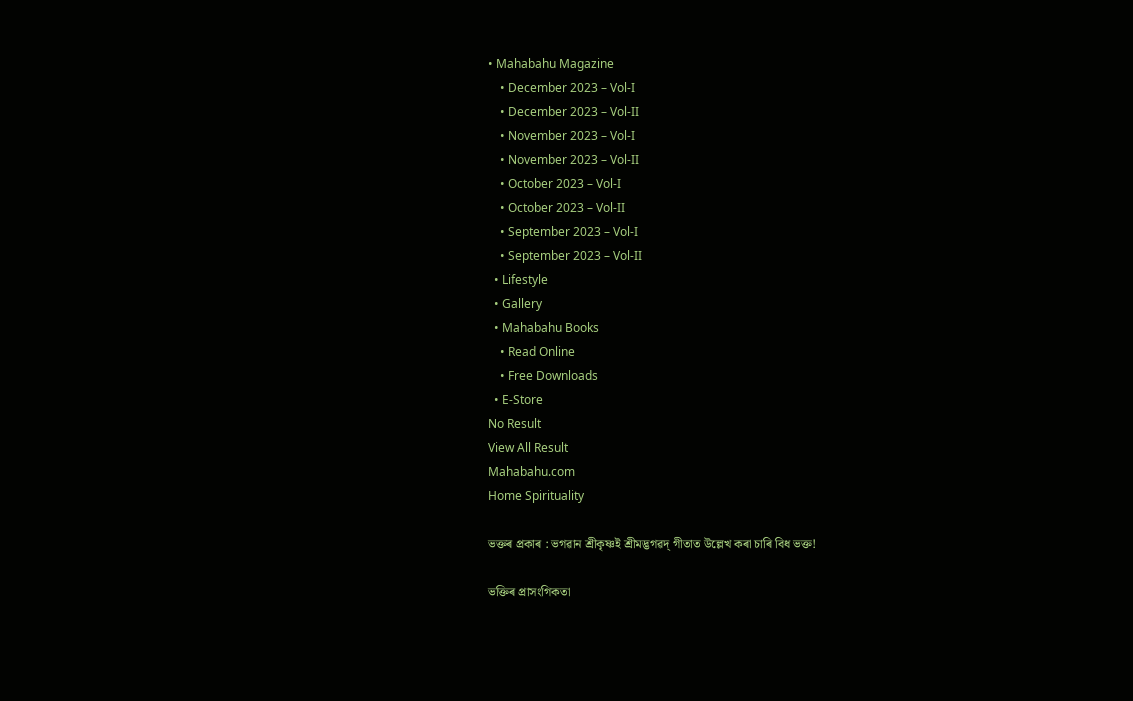• Mahabahu Magazine
    • December 2023 – Vol-I
    • December 2023 – Vol-II
    • November 2023 – Vol-I
    • November 2023 – Vol-II
    • October 2023 – Vol-I
    • October 2023 – Vol-II
    • September 2023 – Vol-I
    • September 2023 – Vol-II
  • Lifestyle
  • Gallery
  • Mahabahu Books
    • Read Online
    • Free Downloads
  • E-Store
No Result
View All Result
Mahabahu.com
Home Spirituality

ভক্তৰ প্রকাৰ : ভগৱান শ্রীকৃষ্ণই শ্রীমদ্ভগৱদ্ গীতাত উল্লেখ কৰা চাৰি বিধ ভক্ত!

ভক্তিৰ প্রাসংগিকতা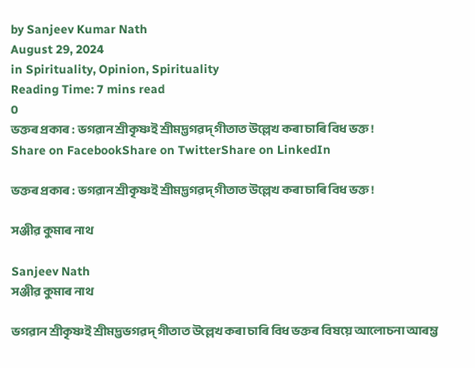by Sanjeev Kumar Nath
August 29, 2024
in Spirituality, Opinion, Spirituality
Reading Time: 7 mins read
0
ভক্তৰ প্রকাৰ : ভগৱান শ্রীকৃষ্ণই শ্রীমদ্ভগৱদ্ গীতাত উল্লেখ কৰা চাৰি বিধ ভক্ত!
Share on FacebookShare on TwitterShare on LinkedIn

ভক্তৰ প্রকাৰ : ভগৱান শ্রীকৃষ্ণই শ্রীমদ্ভগৱদ্ গীতাত উল্লেখ কৰা চাৰি বিধ ভক্ত!

সঞ্জীৱ কুমাৰ নাথ

Sanjeev Nath
সঞ্জীৱ কুমাৰ নাথ

ভগৱান শ্রীকৃষ্ণই শ্রীমদ্ভভগৱদ্ গীতাত উল্লেখ কৰা চাৰি বিধ ভক্তৰ বিষয়ে আলোচনা আৰম্ভ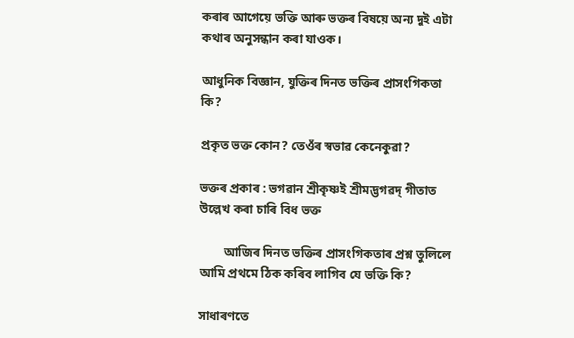কৰাৰ আগেয়ে ভক্তি আৰু ভক্তৰ বিষয়ে অন্য দুই এটা কথাৰ অনুসন্ধান কৰা যাওক।

আধুনিক বিজ্ঞান, যুক্তিৰ দিনত ভক্তিৰ প্রাসংগিকতা কি?

প্রকৃত ভক্ত কোন? তেওঁৰ স্বভাৱ কেনেকুৱা?

ভক্তৰ প্রকাৰ : ভগৱান শ্রীকৃষ্ণই শ্রীমদ্ভগৱদ্ গীতাত উল্লেখ কৰা চাৰি বিধ ভক্ত

        আজিৰ দিনত ভক্তিৰ প্রাসংগিকতাৰ প্রশ্ন তুলিলে আমি প্রথমে ঠিক কৰিব লাগিব যে ভক্তি কি?

সাধাৰণতে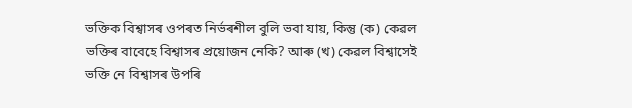ভক্তিক বিশ্বাসৰ ওপৰত নির্ভৰশীল বুলি ভবা যায়, কিন্তু (ক) কেৱল ভক্তিৰ বাবেহে বিশ্বাসৰ প্রয়োজন নেকি? আৰু (খ) কেৱল বিশ্বাসেই ভক্তি নে বিশ্বাসৰ উপৰি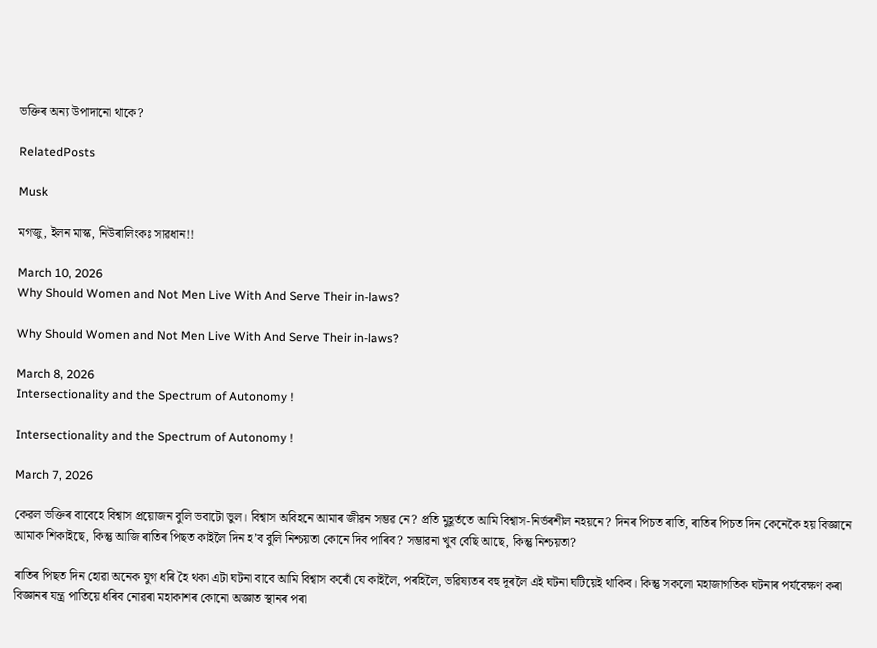ভক্তিৰ অন্য উপাদানো থাকে?

RelatedPosts

Musk

মগজু, ইলন মাস্ক, নিউৰালিংকঃ সাৱধান!!

March 10, 2026
Why Should Women and Not Men Live With And Serve Their in-laws?

Why Should Women and Not Men Live With And Serve Their in-laws?

March 8, 2026
Intersectionality and the Spectrum of Autonomy !

Intersectionality and the Spectrum of Autonomy !

March 7, 2026

কেৱল ভক্তিৰ বাবেহে বিশ্বাস প্রয়োজন বুলি ভবাটো ভুল। বিশ্বাস অবিহনে আমাৰ জীৱন সম্ভৱ নে? প্রতি মুহূর্ততে আমি বিশ্বাস-নির্ভৰশীল নহয়নে? দিনৰ পিচত ৰাতি, ৰাতিৰ পিচত দিন কেনেকৈ হয় বিজ্ঞানে আমাক শিকাইছে, কিন্তু আজি ৰাতিৰ পিছত কাইলৈ দিন হ’ব বুলি নিশ্চয়তা কোনে দিব পাৰিব? সম্ভাৱনা খুব বেছি আছে, কিন্তু নিশ্চয়তা?

ৰাতিৰ পিছত দিন হোৱা অনেক যুগ ধৰি হৈ থকা এটা ঘটনা বাবে আমি বিশ্বাস কৰোঁ যে কাইলৈ, পৰহিলৈ, ভৱিষ্যতৰ বহু দূৰলৈ এই ঘটনা ঘটিয়েই থাকিব। কিন্তু সকলো মহাজাগতিক ঘটনাৰ পর্যবেক্ষণ কৰা বিজ্ঞানৰ যন্ত্র পাতিয়ে ধৰিব নোৱৰা মহাকাশৰ কোনো অজ্ঞাত স্থানৰ পৰা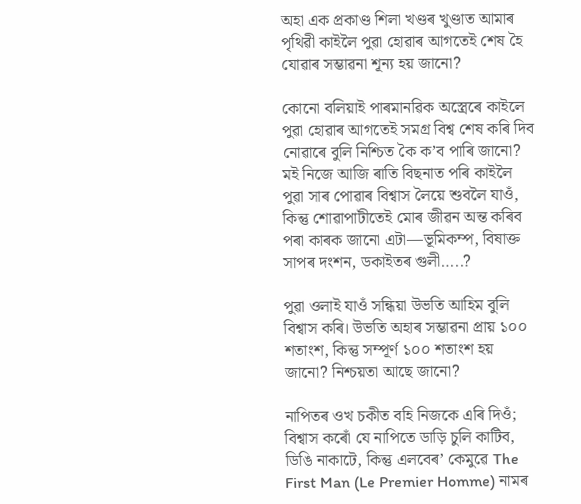অহা এক প্রকাণ্ড শিলা খণ্ডৰ খুণ্ডাত আমাৰ পৃথিৱী কাইলৈ পুৱা হোৱাৰ আগতেই শেষ হৈ যোৱাৰ সম্ভাৱনা শূন্য হয় জানো?

কোনো বলিয়াই পাৰমানৱিক অস্ত্রেৰে কাইলে পুৱা হোৱাৰ আগতেই সমগ্র বিশ্ব শেষ কৰি দিব নোৱাৰে বুলি নিশ্চিত কৈ ক’ব পাৰি জানো? মই নিজে আজি ৰাতি বিছনাত পৰি কাইলৈ পুৱা সাৰ পোৱাৰ বিশ্বাস লৈয়ে শুবলৈ যাওঁ, কিন্তু শোৱাপাটীতেই মোৰ জীৱন অন্ত কৰিব পৰা কাৰক জানো এটা—ভূমিকম্প, বিষাক্ত সাপৰ দংশন, ডকাইতৰ গুলী…..?

পুৱা ওলাই যাওঁ সন্ধিয়া উভতি আহিম বুলি বিশ্বাস কৰি। উভতি অহাৰ সম্ভাৱনা প্রায় ১০০ শতাংশ, কিন্তু সম্পূর্ণ ১০০ শতাংশ হয় জানো? নিশ্চয়তা আছে জানো?

নাপিতৰ ওখ চকীত বহি নিজকে এৰি দিওঁ; বিশ্বাস কৰোঁ যে নাপিতে ডাড়ি চুলি কাটিব, ডিঙি নাকাটে, কিন্তু এলবেৰ’ কেমুৱে The First Man (Le Premier Homme) নামৰ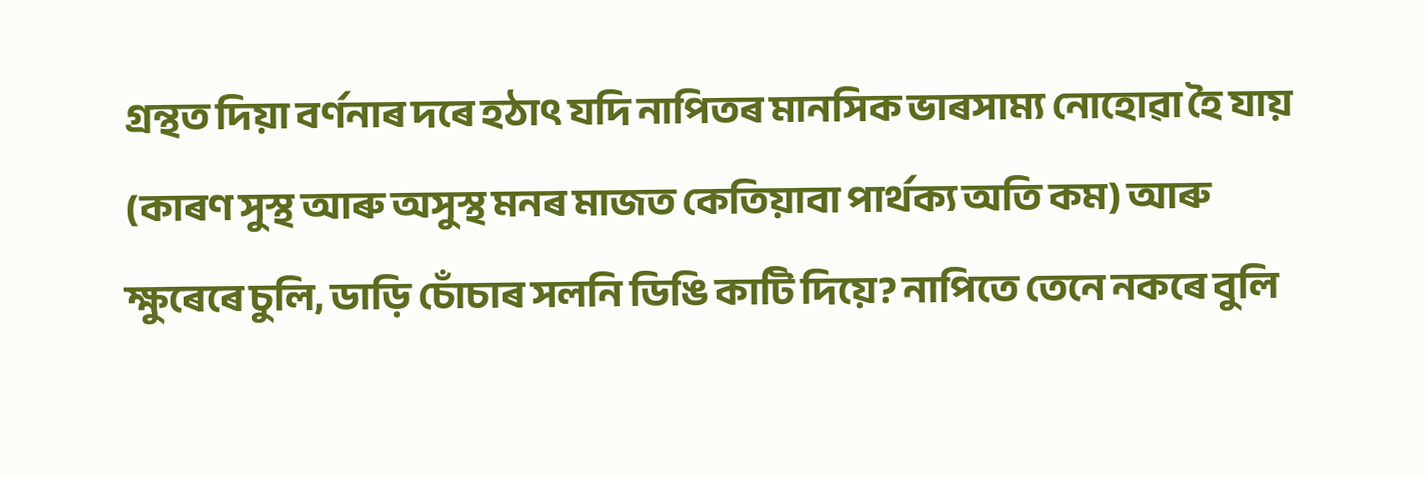গ্রন্থত দিয়া বর্ণনাৰ দৰে হঠাৎ যদি নাপিতৰ মানসিক ভাৰসাম্য নোহোৱা হৈ যায় (কাৰণ সুস্থ আৰু অসুস্থ মনৰ মাজত কেতিয়াবা পার্থক্য অতি কম) আৰু ক্ষুৰেৰে চুলি, ডাড়ি চোঁচাৰ সলনি ডিঙি কাটি দিয়ে? নাপিতে তেনে নকৰে বুলি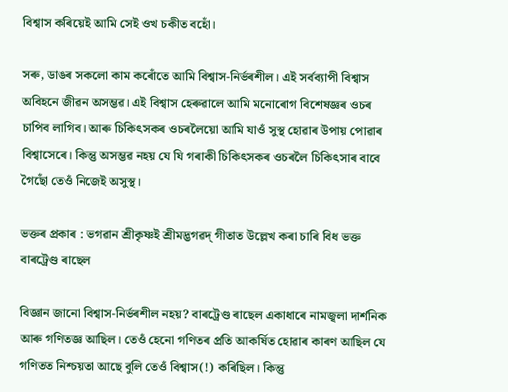বিশ্বাস কৰিয়েই আমি সেই ওখ চকীত বহোঁ।

সৰু, ডাঙৰ সকলো কাম কৰোঁতে আমি বিশ্বাস-নির্ভৰশীল। এই সর্বব্যাপী বিশ্বাস অবিহনে জীৱন অসম্ভৱ। এই বিশ্বাস হেৰুৱালে আমি মনোৰোগ বিশেষজ্ঞৰ ওচৰ চাপিব লাগিব। আৰু চিকিৎসকৰ ওচৰলৈয়ো আমি যাওঁ সুস্থ হোৱাৰ উপায় পোৱাৰ বিশ্বাসেৰে। কিন্তু অসম্ভৱ নহয় যে যি গৰাকী চিকিৎসকৰ ওচৰলৈ চিকিৎসাৰ বাবে গৈছোঁ তেওঁ নিজেই অসুস্থ।

ভক্তৰ প্রকাৰ : ভগৱান শ্রীকৃষ্ণই শ্রীমদ্ভগৱদ্ গীতাত উল্লেখ কৰা চাৰি বিধ ভক্ত
বাৰট্রেণ্ড ৰাছেল

বিজ্ঞান জানো বিশ্বাস-নির্ভৰশীল নহয়? বাৰট্রেণ্ড ৰাছেল একাধাৰে নামজ্বলা দার্শনিক আৰু গণিতজ্ঞ আছিল। তেওঁ হেনো গণিতৰ প্রতি আকর্ষিত হোৱাৰ কাৰণ আছিল যে গণিতত নিশ্চয়তা আছে বুলি তেওঁ বিশ্বাস(!) কৰিছিল। কিন্তু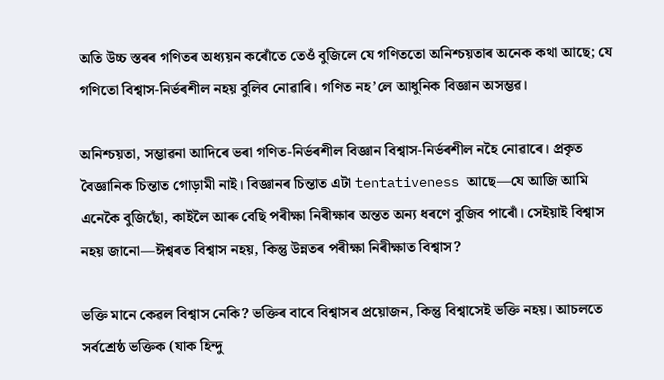অতি উচ্চ স্তৰৰ গণিতৰ অধ্যয়ন কৰোঁতে তেওঁ বুজিলে যে গণিততো অনিশ্চয়তাৰ অনেক কথা আছে; যে গণিতো বিশ্বাস-নির্ভৰশীল নহয় বুলিব নোৱাৰি। গণিত নহ’লে আধুনিক বিজ্ঞান অসম্ভৱ।

অনিশ্চয়তা, সম্ভাৱনা আদিৰে ভৰা গণিত-নির্ভৰশীল বিজ্ঞান বিশ্বাস-নির্ভৰশীল নহৈ নোৱাৰে। প্রকৃত বৈজ্ঞানিক চিন্তাত গোড়ামী নাই। বিজ্ঞানৰ চিন্তাত এটা tentativeness আছে—যে আজি আমি এনেকৈ বুজিছোঁ, কাইলৈ আৰু বেছি পৰীক্ষা নিৰীক্ষাৰ অন্তত অন্য ধৰণে বুজিব পাৰোঁ। সেইয়াই বিশ্বাস নহয় জানো—ঈশ্বৰত বিশ্বাস নহয়, কিন্তু উন্নতৰ পৰীক্ষা নিৰীক্ষাত বিশ্বাস?

ভক্তি মানে কেৱল বিশ্বাস নেকি? ভক্তিৰ বাবে বিশ্বাসৰ প্রয়োজন, কিন্তু বিশ্বাসেই ভক্তি নহয়। আচলতে সর্বশ্রেষ্ঠ ভক্তিক (যাক হিন্দু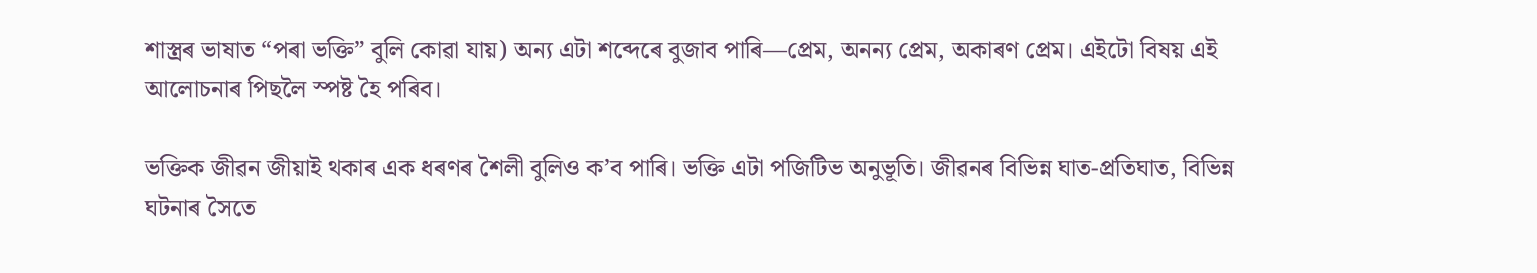শাস্ত্রৰ ভাষাত “পৰা ভক্তি” বুলি কোৱা যায়) অন্য এটা শব্দেৰে বুজাব পাৰি—প্রেম, অনন্য প্রেম, অকাৰণ প্রেম। এইটো বিষয় এই আলোচনাৰ পিছলৈ স্পষ্ট হৈ পৰিব।

ভক্তিক জীৱন জীয়াই থকাৰ এক ধৰণৰ শৈলী বুলিও ক’ব পাৰি। ভক্তি এটা পজিটিভ অনুভূতি। জীৱনৰ বিভিন্ন ঘাত-প্রতিঘাত, বিভিন্ন ঘটনাৰ সৈতে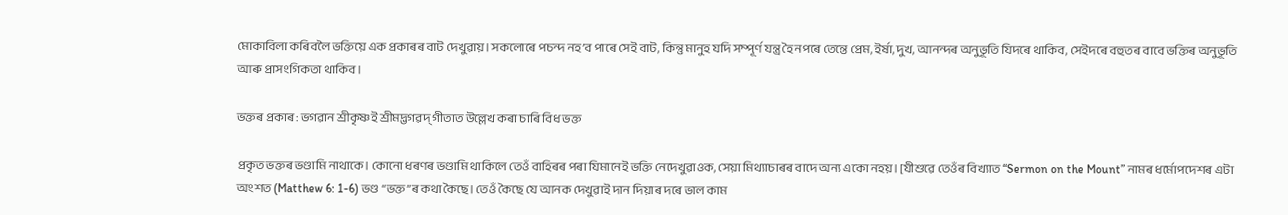মোকাবিলা কৰিবলৈ ভক্তিয়ে এক প্রকাৰৰ বাট দেখুৱায়। সকলোৰে পচন্দ নহ’ব পাৰে সেই বাট, কিন্তু মানুহ যদি সম্পূর্ণ যন্ত্র হৈ নপৰে তেন্তে প্রেম, ইর্ষা, দুখ, আনন্দৰ অনুভূতি যিদৰে থাকিব, সেইদৰে বহুতৰ বাবে ভক্তিৰ অনুভূতি আৰু প্রাসংগিকতা থাকিব।

ভক্তৰ প্রকাৰ : ভগৱান শ্রীকৃষ্ণই শ্রীমদ্ভগৱদ্ গীতাত উল্লেখ কৰা চাৰি বিধ ভক্ত

প্রকৃত ভক্তৰ ভণ্ডামি নাথাকে। কোনো ধৰণৰ ভণ্ডামি থাকিলে তেওঁ বাহিৰৰ পৰা যিমানেই ভক্তি নেদেখুৱাওক, সেয়া মিথ্যাচাৰৰ বাদে অন্য একো নহয়। [যীশুৱে তেওঁৰ বিখ্যাত “Sermon on the Mount” নামৰ ধর্মোপদেশৰ এটা অংশত (Matthew 6: 1-6) ভণ্ড “ভক্ত”ৰ কথা কৈছে। তেওঁ কৈছে যে আনক দেখুৱাই দান দিয়াৰ দৰে ভাল কাম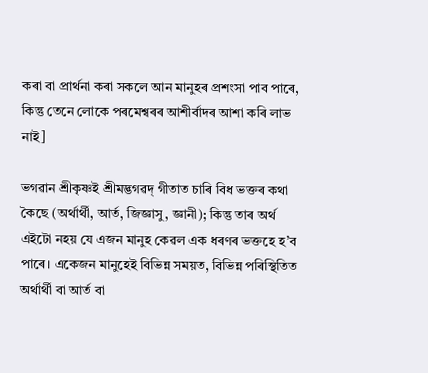কৰা বা প্রার্থনা কৰা সকলে আন মানুহৰ প্রশংসা পাব পাৰে, কিন্তু তেনে লোকে পৰমেশ্বৰৰ আশীর্বাদৰ আশা কৰি লাভ নাই]

ভগৱান শ্রীকৃষ্ণই শ্রীমদ্ভগৱদ্ গীতাত চাৰি বিধ ভক্তৰ কথা কৈছে (অর্থার্থী, আর্ত, জিজ্ঞাসু, জ্ঞানী); কিন্তু তাৰ অর্থ এইটো নহয় যে এজন মানুহ কেৱল এক ধৰণৰ ভক্তহে হ’ব পাৰে। একেজন মানুহেই বিভিন্ন সময়ত, বিভিন্ন পৰিস্থিতিত অর্থার্থী বা আর্ত বা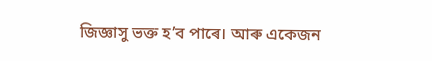জিজ্ঞাসু ভক্ত হ’ব পাৰে। আৰু একেজন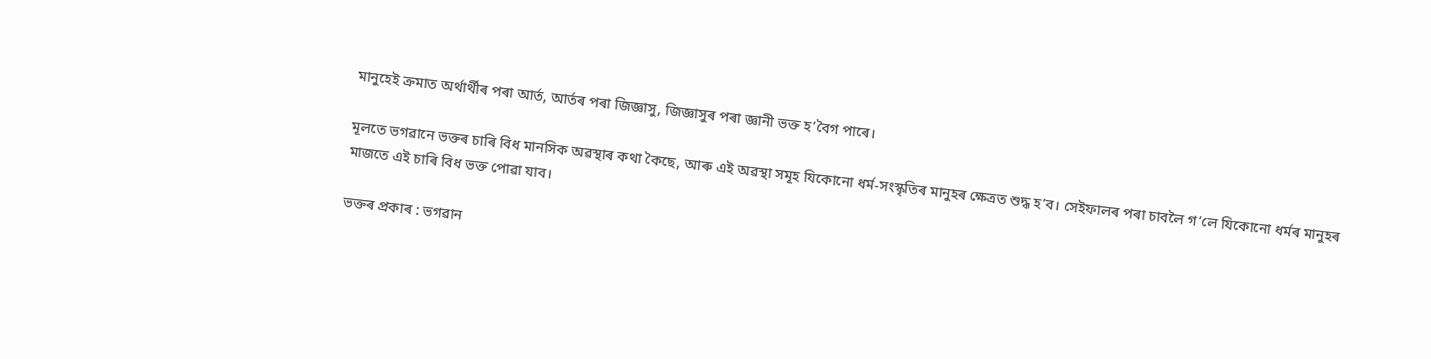মানুহেই ক্রমাত অর্থার্থীৰ পৰা আর্ত, আর্তৰ পৰা জিজ্ঞাসু, জিজ্ঞাসুৰ পৰা জ্ঞানী ভক্ত হ’বৈগ পাৰে।

মূলতে ভগৱানে ভক্তৰ চাৰি বিধ মানসিক অৱস্থাৰ কথা কৈছে, আৰু এই অৱস্থা সমূহ যিকোনো ধর্ম-সংস্কৃতিৰ মানুহৰ ক্ষেত্রত শুদ্ধ হ’ব। সেইফালৰ পৰা চাবলৈ গ’লে যিকোনো ধর্মৰ মানুহৰ মাজতে এই চাৰি বিধ ভক্ত পোৱা যাব।

ভক্তৰ প্রকাৰ : ভগৱান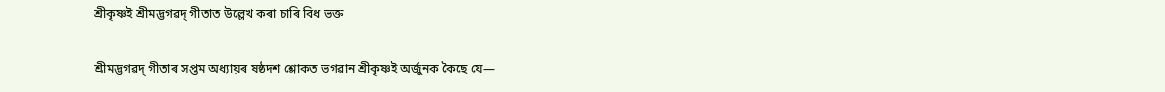শ্রীকৃষ্ণই শ্রীমদ্ভগৱদ্ গীতাত উল্লেখ কৰা চাৰি বিধ ভক্ত

শ্রীমদ্ভগৱদ্ গীতাৰ সপ্তম অধ্যায়ৰ ষষ্ঠদশ শ্লোকত ভগৱান শ্রীকৃষ্ণই অর্জুনক কৈছে যে—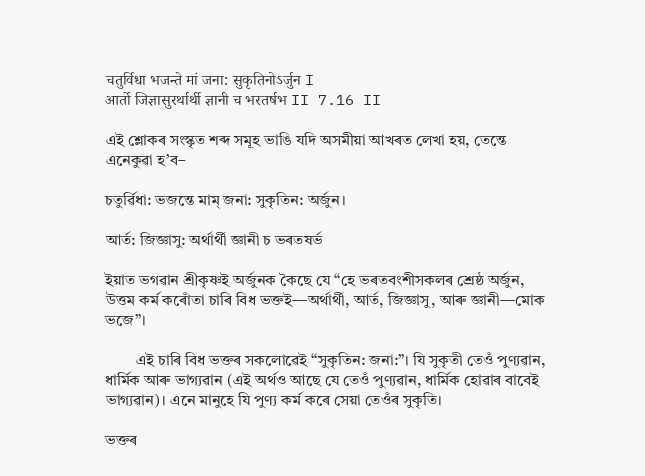चतुर्विधा भजन्ते मां जना: सुकृतिनोऽर्जुन I
आर्तो जिज्ञासुरर्थार्थी ज्ञानी च भरतर्षभ II 7.16 II

এই শ্লোকৰ সংস্কৃত শব্দ সমূহ ভাঙি যদি অসমীয়া আখৰত লেখা হয়, তেন্তে এনেকুৱা হ’ব–

চতুর্ৱিধা: ভজন্তে মাম্ জনা: সুকৃতিন: অর্জুন।

আর্ত: জিজ্ঞাসু: অর্থার্থী জ্ঞানী চ ভৰতষর্ভ

ইয়াত ভগৱান শ্রীকৃষ্ণই অর্জুনক কৈছে যে “হে ভৰতবংশীসকলৰ শ্রেষ্ঠ অর্জুন, উত্তম কর্ম কৰোঁতা চাৰি বিধ ভক্তই—অর্থার্থী, আর্ত, জিজ্ঞাসু, আৰু জ্ঞানী—মোক ভজে”।

        এই চাৰি বিধ ভক্তৰ সকলোৱেই “সুকৃতিন: জনা:”। যি সুকৃতী তেওঁ পুণ্যৱান, ধার্মিক আৰু ভাগ্যৱান (এই অর্থও আছে যে তেওঁ পুণ্যৱান, ধার্মিক হোৱাৰ বাবেই ভাগ্যৱান)। এনে মানুহে যি পুণ্য কর্ম কৰে সেয়া তেওঁৰ সুকৃতি।

ভক্তৰ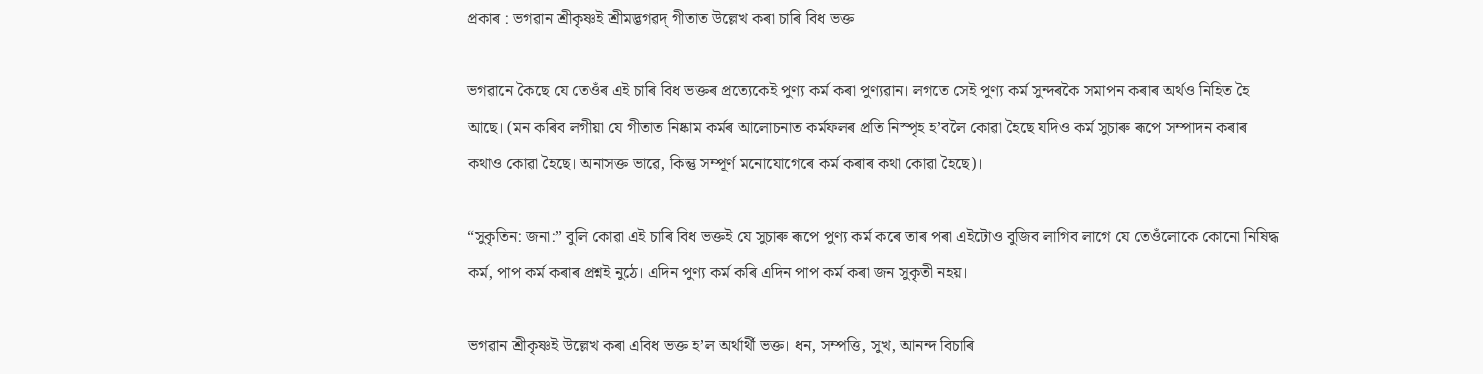প্রকাৰ : ভগৱান শ্রীকৃষ্ণই শ্রীমদ্ভগৱদ্ গীতাত উল্লেখ কৰা চাৰি বিধ ভক্ত

ভগৱানে কৈছে যে তেওঁৰ এই চাৰি বিধ ভক্তৰ প্রত্যেকেই পুণ্য কর্ম কৰা পুণ্যৱান। লগতে সেই পুণ্য কর্ম সুন্দৰকৈ সমাপন কৰাৰ অর্থও নিহিত হৈ আছে। (মন কৰিব লগীয়া যে গীতাত নিষ্কাম কর্মৰ আলোচনাত কর্মফলৰ প্রতি নিস্পৃহ হ’বলৈ কোৱা হৈছে যদিও কর্ম সুচাৰু ৰূপে সম্পাদন কৰাৰ কথাও কোৱা হৈছে। অনাসক্ত ভাৱে, কিন্তু সম্পূর্ণ মনোযোগেৰে কর্ম কৰাৰ কথা কোৱা হৈছে)।

“সুকৃতিন: জনা:” বুলি কোৱা এই চাৰি বিধ ভক্তই যে সুচাৰু ৰূপে পুণ্য কর্ম কৰে তাৰ পৰা এইটোও বুজিব লাগিব লাগে যে তেওঁলোকে কোনো নিষিদ্ধ কর্ম, পাপ কর্ম কৰাৰ প্রশ্নই নুঠে। এদিন পুণ্য কর্ম কৰি এদিন পাপ কর্ম কৰা জন সুকৃতী নহয়।

ভগৱান শ্রীকৃষ্ণই উল্লেখ কৰা এবিধ ভক্ত হ’ল অর্থার্থী ভক্ত। ধন, সম্পত্তি, সুখ, আনন্দ বিচাৰি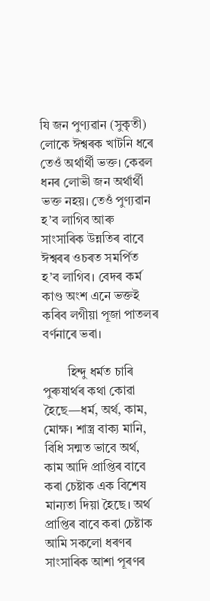যি জন পুণ্যৱান (সুকৃতী) লোকে ঈশ্বৰক খাটনি ধৰে তেওঁ অর্থার্থী ভক্ত। কেৱল ধনৰ লোভী জন অর্থার্থী ভক্ত নহয়। তেওঁ পুণ্যৱান হ’ব লাগিব আৰু সাংসাৰিক উন্নতিৰ বাবে ঈশ্বৰৰ ওচৰত সমর্পিত হ’ব লাগিব। বেদৰ কর্ম কাণ্ড অংশ এনে ভক্তই কৰিব লগীয়া পূজা পাতলৰ বর্ণনাৰে ভৰা।

        হিন্দু ধর্মত চাৰি পুৰুষার্থৰ কথা কোৱা হৈছে—ধর্ম, অর্থ, কাম, মোক্ষ। শাস্ত্র বাক্য মানি, বিধি সন্মত ভাবে অর্থ, কাম আদি প্রাপ্তিৰ বাবে কৰা চেষ্টাক এক বিশেষ মান্যতা দিয়া হৈছে। অর্থ প্রাপ্তিৰ বাবে কৰা চেষ্টাক আমি সকলো ধৰণৰ সাংসাৰিক আশা পূৰণৰ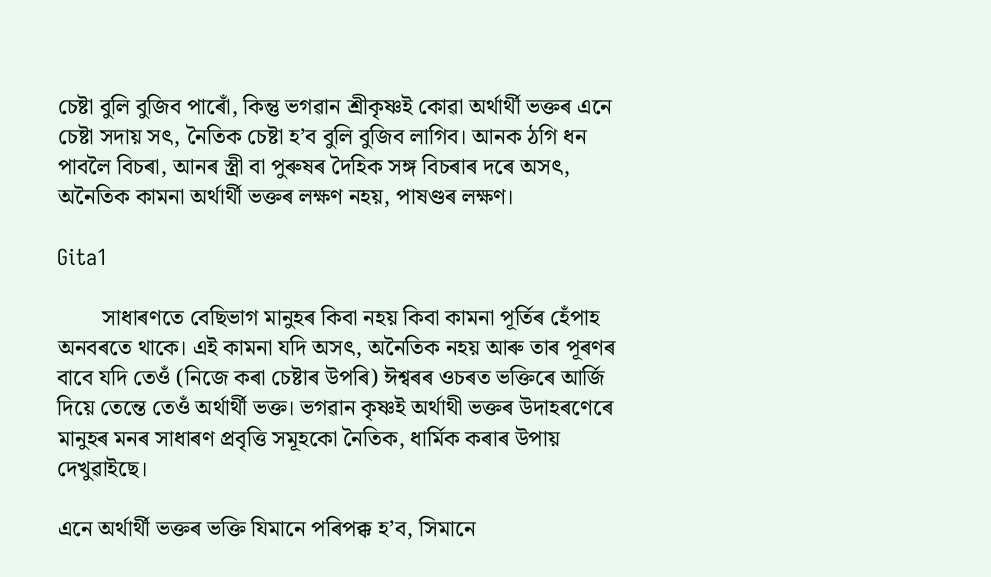চেষ্টা বুলি বুজিব পাৰোঁ, কিন্তু ভগৱান শ্রীকৃষ্ণই কোৱা অর্থার্থী ভক্তৰ এনে চেষ্টা সদায় সৎ, নৈতিক চেষ্টা হ’ব বুলি বুজিব লাগিব। আনক ঠগি ধন পাবলৈ বিচৰা, আনৰ স্ত্রী বা পুৰুষৰ দৈহিক সঙ্গ বিচৰাৰ দৰে অসৎ, অনৈতিক কামনা অর্থার্থী ভক্তৰ লক্ষণ নহয়, পাষণ্ডৰ লক্ষণ।

Gita1

        সাধাৰণতে বেছিভাগ মানুহৰ কিবা নহয় কিবা কামনা পূর্তিৰ হেঁপাহ অনবৰতে থাকে। এই কামনা যদি অসৎ, অনৈতিক নহয় আৰু তাৰ পূৰণৰ বাবে যদি তেওঁ (নিজে কৰা চেষ্টাৰ উপৰি) ঈশ্বৰৰ ওচৰত ভক্তিৰে আর্জি দিয়ে তেন্তে তেওঁ অর্থার্থী ভক্ত। ভগৱান কৃষ্ণই অর্থাথী ভক্তৰ উদাহৰণেৰে মানুহৰ মনৰ সাধাৰণ প্রবৃত্তি সমূহকো নৈতিক, ধার্মিক কৰাৰ উপায় দেখুৱাইছে।

এনে অর্থার্থী ভক্তৰ ভক্তি যিমানে পৰিপক্ক হ’ব, সিমানে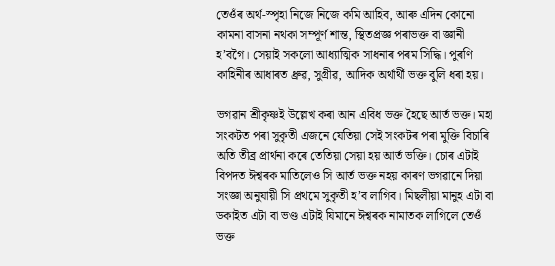তেওঁৰ অর্থ-স্পৃহা নিজে নিজে কমি আহিব, আৰু এদিন কোনো কামনা বাসনা নথকা সম্পূর্ণ শান্ত, স্থিতপ্রজ্ঞ পৰাভক্ত বা জ্ঞানী হ’বগৈ। সেয়াই সকলো আধ্যাত্মিক সাধনাৰ পৰম সিদ্ধি। পুৰণি কাহিনীৰ আধাৰত ধ্রুৱ, সুগ্রীৱ, আদিক অর্থার্থী ভক্ত বুলি ধৰা হয়।

ভগৱান শ্রীকৃষ্ণই উল্লেখ কৰা আন এবিধ ভক্ত হৈছে আর্ত ভক্ত। মহা সংকটত পৰা সুকৃতী এজনে যেতিয়া সেই সংকটৰ পৰা মুক্তি বিচাৰি অতি তীব্র প্রার্থনা কৰে তেতিয়া সেয়া হয় আর্ত ভক্তি। চোৰ এটাই বিপদত ঈশ্বৰক মাতিলেও সি আর্ত ভক্ত নহয় কাৰণ ভগৱানে দিয়া সংজ্ঞা অনুযায়ী সি প্রথমে সুকৃতী হ’ব লাগিব। মিছলীয়া মানুহ এটা বা ডকাইত এটা বা ভণ্ড এটাই যিমানে ঈশ্বৰক নামাতক লাগিলে তেওঁ ভক্ত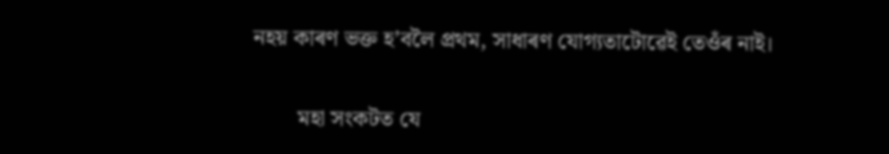নহয় কাৰণ ভক্ত হ’বলৈ প্রথম, সাধাৰণ যোগ্যতাটোৱেই তেওঁৰ নাই।

        মহা সংকটত যে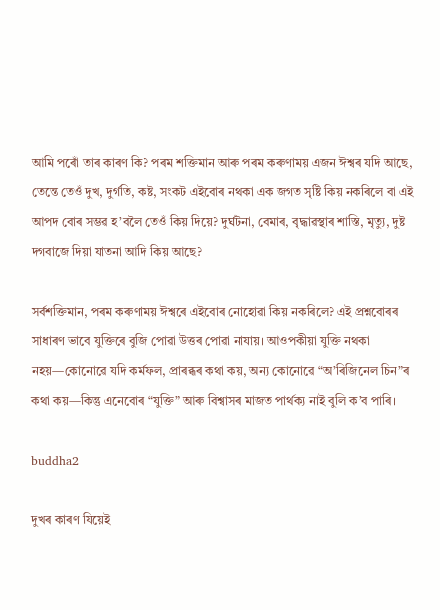আমি পৰোঁ তাৰ কাৰণ কি? পৰম শক্তিমান আৰু পৰম কৰুণাময় এজন ঈশ্বৰ যদি আছে, তেন্তে তেওঁ দুখ, দুর্গতি, কষ্ট, সংকট এইবোৰ নথকা এক জগত সৃষ্টি কিয় নকৰিলে বা এই আপদ বোৰ সম্ভৱ হ’বলৈ তেওঁ কিয় দিয়ে? দুর্ঘটনা, বেমাৰ, বৃদ্ধাৱস্থাৰ শাস্তি, মৃত্যু, দুষ্ট দগবাজে দিয়া যাতনা আদি কিয় আছে?

সর্বশক্তিমান, পৰম কৰুণাময় ঈশ্বৰে এইবোৰ নোহোৱা কিয় নকৰিলে? এই প্রশ্নবোৰৰ সাধাৰণ ভাবে যুক্তিৰে বুজি পোৱা উত্তৰ পোৱা নাযায়। আওপকীয়া যুক্তি নথকা নহয়—কোনোৱে যদি কর্মফল, প্রাৰব্ধৰ কথা কয়, অন্য কোনোৱে “অ’ৰিজিনেল চিন”ৰ কথা কয়—কিন্তু এনেবোৰ “যুক্তি” আৰু বিশ্বাসৰ মাজত পার্থক্য নাই বুলি ক’ব পাৰি।

buddha2

দুখৰ কাৰণ যিয়েই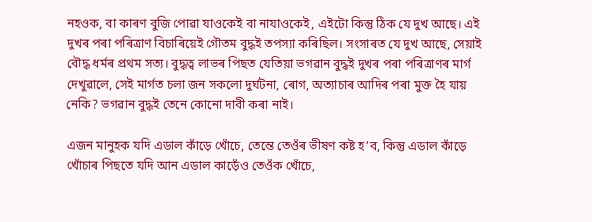নহওক, বা কাৰণ বুজি পোৱা যাওকেই বা নাযাওকেই, এইটো কিন্তু ঠিক যে দুখ আছে। এই দুখৰ পৰা পৰিত্রাণ বিচাৰিয়েই গৌতম বুদ্ধই তপস্যা কৰিছিল। সংসাৰত যে দুখ আছে, সেয়াই বৌদ্ধ ধর্মৰ প্রথম সত্য। বুদ্ধত্ব লাভৰ পিছত যেতিয়া ভগৱান বুদ্ধই দুখৰ পৰা পৰিত্রাণৰ মার্গ দেখুৱালে, সেই মার্গত চলা জন সকলো দুর্ঘটনা, ৰোগ, অত্যাচাৰ আদিৰ পৰা মুক্ত হৈ যায় নেকি? ভগৱান বুদ্ধই তেনে কোনো দাবী কৰা নাই।

এজন মানুহক যদি এডাল কাঁড়ে খোঁচে, তেন্তে তেওঁৰ ভীষণ কষ্ট হ’ব, কিন্তু এডাল কাঁড়ে খোঁচাৰ পিছতে যদি আন এডাল কাড়েঁও তেওঁক খোঁচে,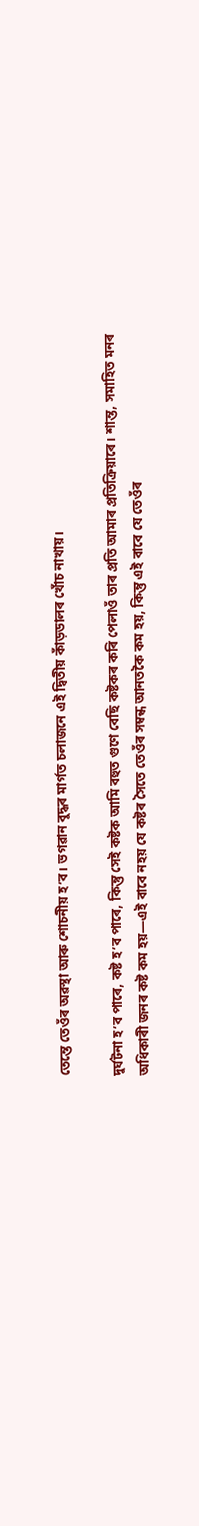তেন্তে তেওঁৰ অৱস্থা আৰু শোচনীয় হ’ব। ভগৱান বুদ্ধৰ মার্গত চলাজনে এই দ্বিতীয় কাঁড়ডালৰ খোঁচ নাখায়।

দুর্ঘটনা হ’ব পাৰে, কষ্ট হ’ব পাৰে, কিন্তু সেই কষ্টক আমি বহুত গুণে বেছি কষ্টকৰ কৰি পেলাওঁ তাৰ প্রতি আমাৰ প্রতিক্রিয়াৰে। শান্ত, সমাহিত মনৰ অধিকাৰী জনৰ কষ্ট কম হয়—এই বাবে নহয় যে কষ্টৰ সৈতে তেওঁৰ সম্বন্ধ আনতকৈ কম হয়, কিন্তু এই বাবে যে তেওঁৰ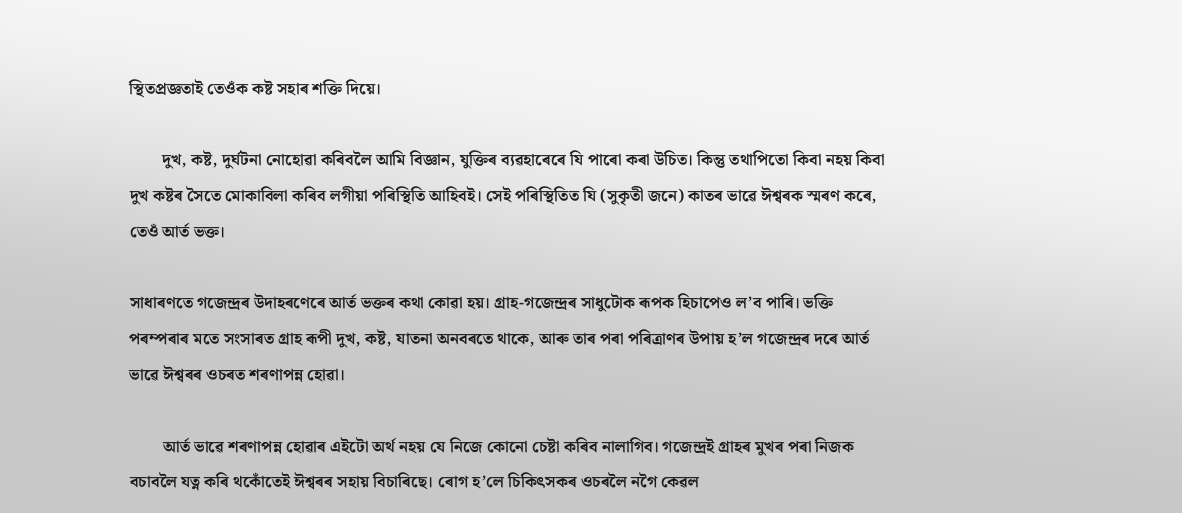স্থিতপ্রজ্ঞতাই তেওঁক কষ্ট সহাৰ শক্তি দিয়ে।

        দুখ, কষ্ট, দুর্ঘটনা নোহোৱা কৰিবলৈ আমি বিজ্ঞান, যুক্তিৰ ব্যৱহাৰেৰে যি পাৰো কৰা উচিত। কিন্তু তথাপিতো কিবা নহয় কিবা দুখ কষ্টৰ সৈতে মোকাবিলা কৰিব লগীয়া পৰিস্থিতি আহিবই। সেই পৰিস্থিতিত যি (সুকৃতী জনে) কাতৰ ভাৱে ঈশ্বৰক স্মৰণ কৰে, তেওঁ আর্ত ভক্ত।

সাধাৰণতে গজেন্দ্রৰ উদাহৰণেৰে আর্ত ভক্তৰ কথা কোৱা হয়। গ্রাহ-গজেন্দ্রৰ সাধুটোক ৰূপক হিচাপেও ল’ব পাৰি। ভক্তি পৰম্পৰাৰ মতে সংসাৰত গ্রাহ ৰূপী দুখ, কষ্ট, যাতনা অনবৰতে থাকে, আৰু তাৰ পৰা পৰিত্রাণৰ উপায় হ’ল গজেন্দ্রৰ দৰে আর্ত ভাৱে ঈশ্বৰৰ ওচৰত শৰণাপন্ন হোৱা।

        আর্ত ভাৱে শৰণাপন্ন হোৱাৰ এইটো অর্থ নহয় যে নিজে কোনো চেষ্টা কৰিব নালাগিব। গজেন্দ্রই গ্রাহৰ মুখৰ পৰা নিজক বচাবলৈ যত্ন কৰি থকোঁতেই ঈশ্বৰৰ সহায় বিচাৰিছে। ৰোগ হ’লে চিকিৎসকৰ ওচৰলৈ নগৈ কেৱল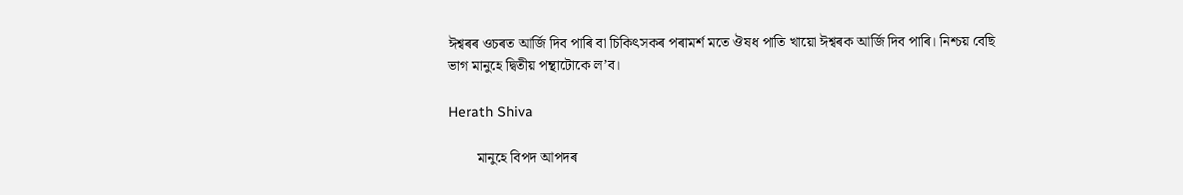ঈশ্বৰৰ ওচৰত আর্জি দিব পাৰি বা চিকিৎসকৰ পৰামর্শ মতে ঔষধ পাতি খায়ো ঈশ্বৰক আর্জি দিব পাৰি। নিশ্চয় বেছি ভাগ মানুহে দ্বিতীয় পন্থাটোকে ল’ব।

Herath Shiva

        মানুহে বিপদ আপদৰ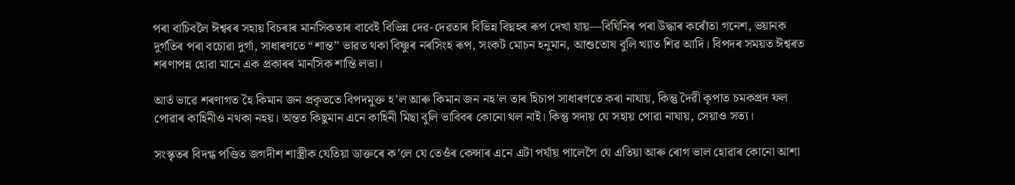পৰা বাচিবলৈ ঈশ্বৰৰ সহায় বিচৰাৰ মানসিকতাৰ বাবেই বিভিন্ন দেৱ-দেৱতাৰ বিভিন্ন বিঘ্নহৰ ৰূপ দেখা যায়—বিঘিনিৰ পৰা উদ্ধাৰ কৰোঁতা গনেশ, ভয়ানক দুর্গতিৰ পৰা বচোৱা দুর্গা, সাধাৰণতে “শান্ত” ভাৱত থকা বিষ্ণুৰ নৰসিংহ ৰূপ, সংকট মোচন হনুমান, আশুতোষ বুলি খ্যাত শিৱ আদি। বিপদৰ সময়ত ঈশ্বৰত শৰণাপন্ন হোৱা মানে এক প্রকাৰৰ মানসিক শান্তি লভা।

আর্ত ভাৱে শৰণাগত হৈ কিমান জন প্রকৃততে বিপদমুক্ত হ’ল আৰু কিমান জন নহ’ল তাৰ হিচাপ সাধাৰণতে কৰা নাযায়, কিন্তু দৈৱী কৃপাত চমকপ্রদ ফল পোৱাৰ কাহিনীও নথকা নহয়। অন্তত কিছুমান এনে কাহিনী মিছা বুলি ভাবিবৰ কোনো থল নাই। কিন্তু সদায় যে সহায় পোৱা নাযায়, সেয়াও সত্য।

সংস্কৃতৰ বিদগ্ধ পণ্ডিত জগদীশ শাস্ত্রীক যেতিয়া ডাক্তৰে ক’লে যে তেওঁৰ কেন্সাৰ এনে এটা পর্যায় পালেগৈ যে এতিয়া আৰু ৰোগ ভাল হোৱাৰ কোনো আশা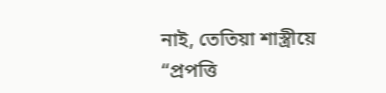নাই, তেতিয়া শাস্ত্রীয়ে “প্রপত্তি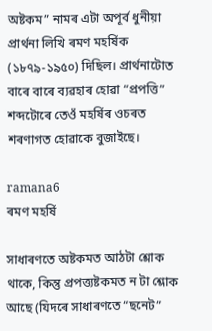অষ্টকম” নামৰ এটা অপূর্ব ধুনীয়া প্রার্থনা লিখি ৰমণ মহর্ষিক (১৮৭৯-১৯৫০) দিছিল। প্রার্থনাটোত বাৰে বাৰে ব্যৱহাৰ হোৱা “প্রপত্তি” শব্দটোৰে তেওঁ মহর্ষিৰ ওচৰত শৰণাগত হোৱাকে বুজাইছে।

ramana6
ৰমণ মহর্ষি

সাধাৰণতে অষ্টকমত আঠটা শ্লোক থাকে, কিন্তু প্রপত্ত্যষ্টকমত ন টা শ্লোক আছে (যিদৰে সাধাৰণতে “ছনেট”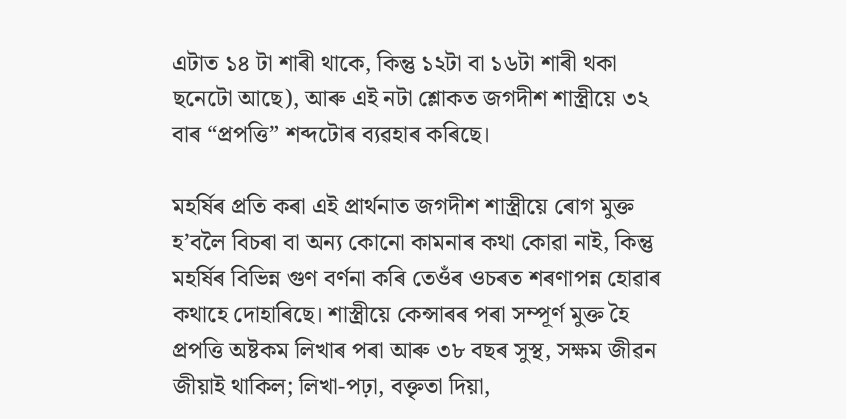এটাত ১৪ টা শাৰী থাকে, কিন্তু ১২টা বা ১৬টা শাৰী থকা ছনেটো আছে), আৰু এই নটা শ্লোকত জগদীশ শাস্ত্রীয়ে ৩২ বাৰ “প্রপত্তি” শব্দটোৰ ব্যৱহাৰ কৰিছে।

মহর্ষিৰ প্রতি কৰা এই প্রার্থনাত জগদীশ শাস্ত্রীয়ে ৰোগ মুক্ত হ’বলৈ বিচৰা বা অন্য কোনো কামনাৰ কথা কোৱা নাই, কিন্তু মহর্ষিৰ বিভিন্ন গুণ বর্ণনা কৰি তেওঁৰ ওচৰত শৰণাপন্ন হোৱাৰ কথাহে দোহাৰিছে। শাস্ত্রীয়ে কেন্সাৰৰ পৰা সম্পূর্ণ মুক্ত হৈ প্রপত্তি অষ্টকম লিখাৰ পৰা আৰু ৩৮ বছৰ সুস্থ, সক্ষম জীৱন জীয়াই থাকিল; লিখা-পঢ়া, বক্তৃতা দিয়া,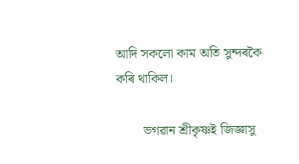আদি সকলো কাম অতি সুন্দৰকৈ কৰি থাকিল।

        ভগৱান শ্রীকৃষ্ণই জিজ্ঞাসু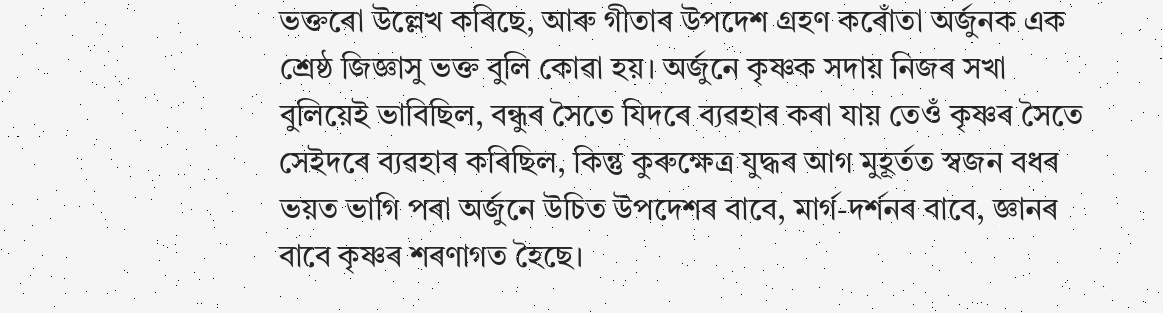ভক্তৰো উল্লেখ কৰিছে, আৰু গীতাৰ উপদেশ গ্রহণ কৰোঁতা অর্জুনক এক শ্রেষ্ঠ জিজ্ঞাসু ভক্ত বুলি কোৱা হয়। অর্জুনে কৃষ্ণক সদায় নিজৰ সখা বুলিয়েই ভাবিছিল, বন্ধুৰ সৈতে যিদৰে ব্যৱহাৰ কৰা যায় তেওঁ কৃষ্ণৰ সৈতে সেইদৰে ব্যৱহাৰ কৰিছিল, কিন্তু কুৰুক্ষেত্র যুদ্ধৰ আগ মুহূর্তত স্বজন বধৰ ভয়ত ভাগি পৰা অর্জুনে উচিত উপদেশৰ বাবে, মার্গ-দর্শনৰ বাবে, জ্ঞানৰ বাবে কৃষ্ণৰ শৰণাগত হৈছে।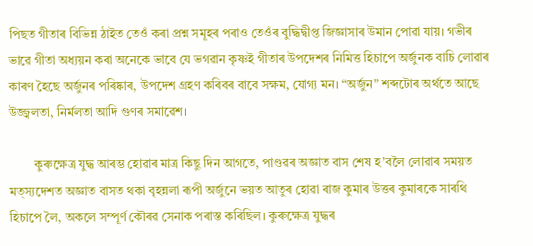পিছত গীতাৰ বিভিন্ন ঠাইত তেওঁ কৰা প্রশ্ন সমূহৰ পৰাও তেওঁৰ বুদ্ধিদ্বীপ্ত জিজ্ঞাসাৰ উমান পোৱা যায়। গভীৰ ভাৱে গীতা অধ্যয়ন কৰা অনেকে ভাবে যে ভগৱান কৃষ্ণই গীতাৰ উপদেশৰ নিমিত্ত হিচাপে অর্জুনক বাচি লোৱাৰ কাৰণ হৈছে অর্জুনৰ পৰিষ্কাৰ, উপদেশ গ্রহণ কৰিবৰ বাবে সক্ষম, যোগ্য মন। “অর্জুন” শব্দটোৰ অর্থতে আছে উজ্জ্বলতা, নির্মলতা আদি গুণৰ সমাৱেশ।

        কুৰুক্ষেত্র যুদ্ধ আৰম্ভ হোৱাৰ মাত্র কিছু দিন আগতে, পাণ্ডৱৰ অজ্ঞাত বাস শেষ হ’বলৈ লোৱাৰ সময়ত মত্স্যদেশত অজ্ঞাত বাসত থকা বৃহন্নলা ৰূপী অর্জুনে ভয়ত আতুৰ হোৱা ৰাজ কুমাৰ উত্তৰ কুমাৰকে সাৰথি হিচাপে লৈ, অকলে সম্পূর্ণ কৌৰৱ সেনাক পৰাস্ত কৰিছিল। কুৰুক্ষেত্র যুদ্ধৰ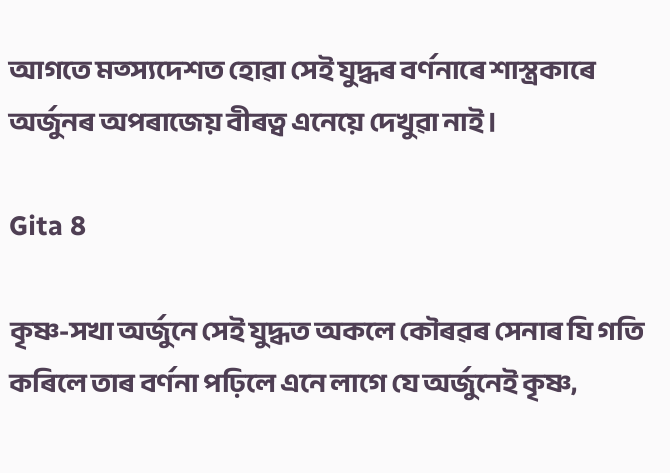আগতে মত্স্যদেশত হোৱা সেই যুদ্ধৰ বর্ণনাৰে শাস্ত্রকাৰে অর্জুনৰ অপৰাজেয় বীৰত্ব এনেয়ে দেখুৱা নাই।

Gita 8

কৃষ্ণ-সখা অর্জুনে সেই যুদ্ধত অকলে কৌৰৱৰ সেনাৰ যি গতি কৰিলে তাৰ বর্ণনা পঢ়িলে এনে লাগে যে অর্জুনেই কৃষ্ণ,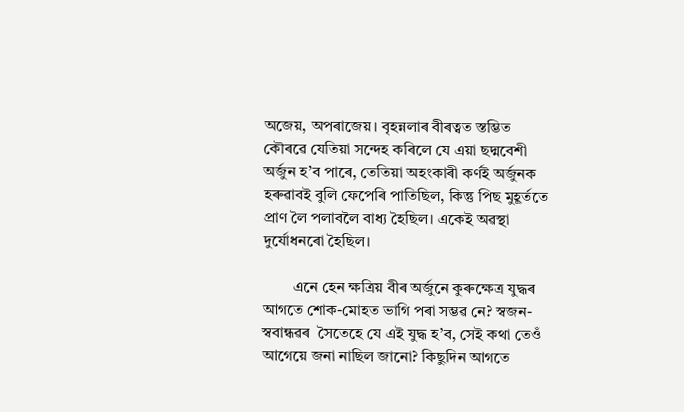অজেয়, অপৰাজেয়। বৃহন্নলাৰ বীৰত্বত স্তম্ভিত কৌৰৱে যেতিয়া সন্দেহ কৰিলে যে এয়া ছদ্মবেশী অর্জুন হ’ব পাৰে, তেতিয়া অহংকাৰী কর্ণই অর্জুনক হৰুৱাবই বুলি ফেপেৰি পাতিছিল, কিন্তু পিছ মুহূর্ততে প্রাণ লৈ পলাবলৈ বাধ্য হৈছিল। একেই অৱস্থা দুর্যোধনৰো হৈছিল।

        এনে হেন ক্ষত্রিয় বীৰ অর্জুনে কুৰুক্ষেত্র যুদ্ধৰ আগতে শোক-মোহত ভাগি পৰা সম্ভৱ নে? স্বজন-স্ববান্ধৱৰ  সৈতেহে যে এই যুদ্ধ হ’ব, সেই কথা তেওঁ আগেয়ে জনা নাছিল জানো? কিছুদিন আগতে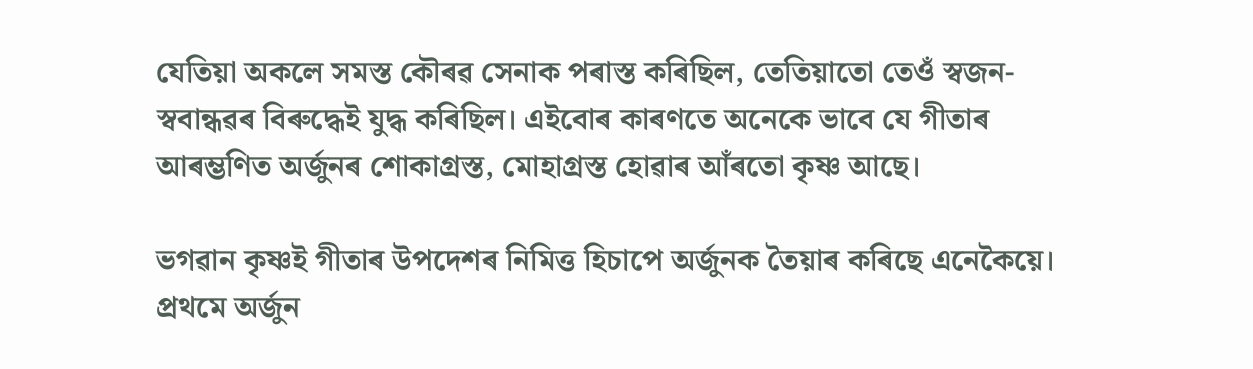যেতিয়া অকলে সমস্ত কৌৰৱ সেনাক পৰাস্ত কৰিছিল, তেতিয়াতো তেওঁ স্বজন-স্ববান্ধৱৰ বিৰুদ্ধেই যুদ্ধ কৰিছিল। এইবোৰ কাৰণতে অনেকে ভাবে যে গীতাৰ আৰম্ভণিত অর্জুনৰ শোকাগ্রস্ত, মোহাগ্রস্ত হোৱাৰ আঁৰতো কৃষ্ণ আছে।

ভগৱান কৃষ্ণই গীতাৰ উপদেশৰ নিমিত্ত হিচাপে অর্জুনক তৈয়াৰ কৰিছে এনেকৈয়ে। প্রথমে অর্জুন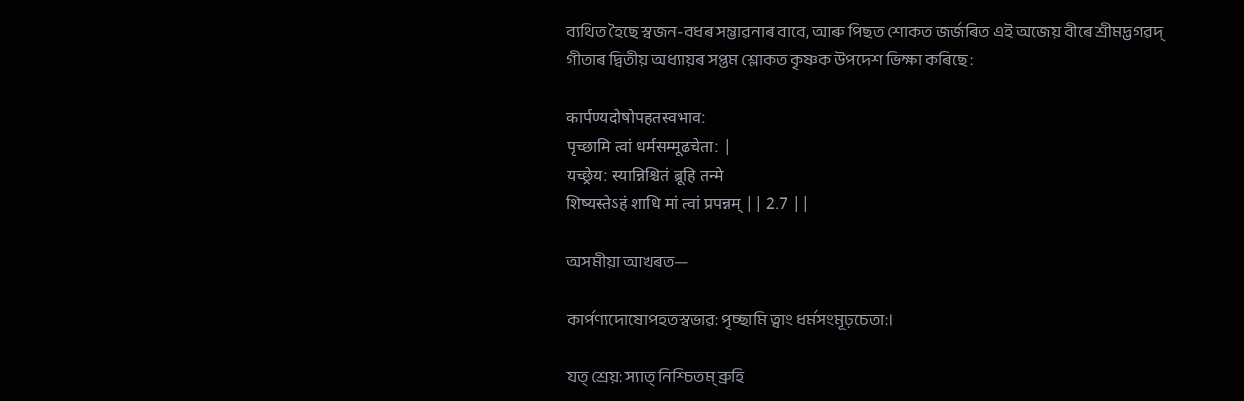ব্যথিত হৈছে স্বজন-বধৰ সম্ভাৱনাৰ বাবে, আৰু পিছত শোকত জর্জৰিত এই অজেয় বীৰে শ্রীমদ্ভগৱদ্ গীতাৰ দ্বিতীয় অধ্যায়ৰ সপ্তম শ্লোকত কৃষ্ণক উপদেশ ভিক্ষা কৰিছে :

कार्पण्यदोषोपहतस्वभाव:
पृच्छामि त्वां धर्मसम्मूढचेता: |
यच्छ्रेय: स्यान्निश्चितं ब्रूहि तन्मे
शिष्यस्तेऽहं शाधि मां त्वां प्रपन्नम् || 2.7 ||

অসমীয়া আখৰত—

কার্পণ্যদোষোপহতস্বভাৱ: পৃচ্ছামি ত্বাং ধর্মসংমূঢ়চেতা:।

যত্ শ্রেয়: স্যাত্ নিশ্চিতম্ ব্রুহি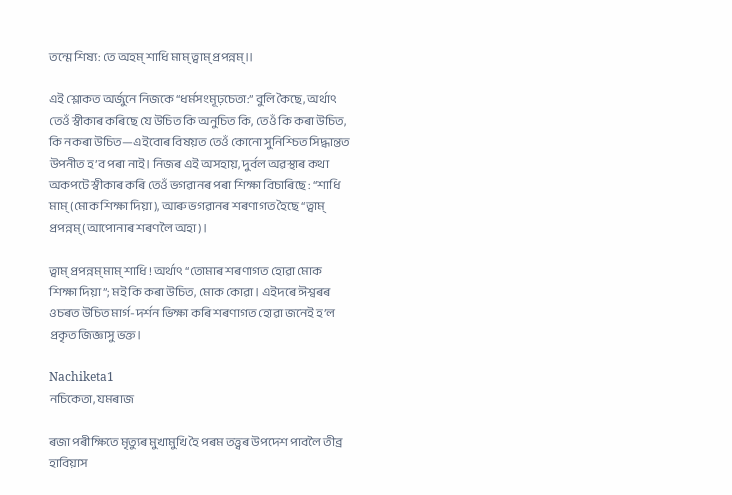তন্মে শিষ্য: তে অহম্ শাধি মাম্ ত্বাম্ প্রপন্নম্।।

এই শ্লোকত অর্জুনে নিজকে “ধর্মসংমূঢ়চেতা:” বুলি কৈছে, অর্থাৎ তেওঁ স্বীকাৰ কৰিছে যে উচিত কি অনুচিত কি, তেওঁ কি কৰা উচিত, কি নকৰা উচিত—এইবোৰ বিষয়ত তেওঁ কোনো সুনিশ্চিত সিদ্ধান্তত উপনীত হ’ব পৰা নাই। নিজৰ এই অসহায়, দুর্বল অৱস্থাৰ কথা অকপটে স্বীকাৰ কৰি তেওঁ ভগৱানৰ পৰা শিক্ষা বিচাৰিছে : “শাধি মাম্ (মোক শিক্ষা দিয়া), আৰু ভগৱানৰ শৰণাগত হৈছে “ত্বাম্ প্রপন্নম্ (আপোনাৰ শৰণলৈ অহা)।

ত্বাম্ প্রপন্নম্ মাম্ শাধি ! অর্থাৎ “তোমাৰ শৰণাগত হোৱা মোক শিক্ষা দিয়া”; মই কি কৰা উচিত, মোক কোৱা। এইদৰে ঈশ্বৰৰ ওচৰত উচিত মার্গ-দর্শন ভিক্ষা কৰি শৰণাগত হোৱা জনেই হ’ল প্রকৃত জিজ্ঞাসু ভক্ত।

Nachiketa1
নচিকেতা, যমৰাজ

ৰজা পৰীক্ষিতে মৃত্যুৰ মুখামুখি হৈ পৰম তত্ত্বৰ উপদেশ পাবলৈ তীব্র হাবিয়াস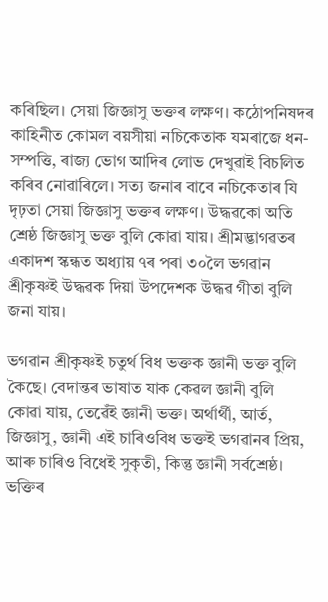কৰিছিল। সেয়া জিজ্ঞাসু ভক্তৰ লক্ষণ। কঠোপনিষদৰ কাহিনীত কোমল বয়সীয়া নচিকেতাক যমৰাজে ধন-সম্পত্তি, ৰাজ্য ভোগ আদিৰ লোভ দেখুৱাই বিচলিত কৰিব নোৱাৰিলে। সত্য জনাৰ বাবে নচিকেতাৰ যি দৃঢ়তা সেয়া জিজ্ঞাসু ভক্তৰ লক্ষণ। উদ্ধৱকো অতি শ্রেষ্ঠ জিজ্ঞাসু ভক্ত বুলি কোৱা যায়। শ্রীমদ্ভাগৱতৰ একাদশ স্কন্ধত অধ্যায় ৭ৰ পৰা ৩০লৈ ভগৱান শ্রীকৃষ্ণই উদ্ধৱক দিয়া উপদেশক উদ্ধৱ গীতা বুলি জনা যায়।

ভগৱান শ্রীকৃষ্ণই চতুর্থ বিধ ভক্তক জ্ঞানী ভক্ত বুলি কৈছে। বেদান্তৰ ভাষাত যাক কেৱল জ্ঞানী বুলি কোৱা যায়, তেৱেঁই জ্ঞানী ভক্ত। অর্থার্থী, আর্ত, জিজ্ঞাসু, জ্ঞানী এই চাৰিওবিধ ভক্তই ভগৱানৰ প্রিয়, আৰু চাৰিও বিধেই সুকৃতী, কিন্তু জ্ঞানী সর্বশ্রেষ্ঠ। ভক্তিৰ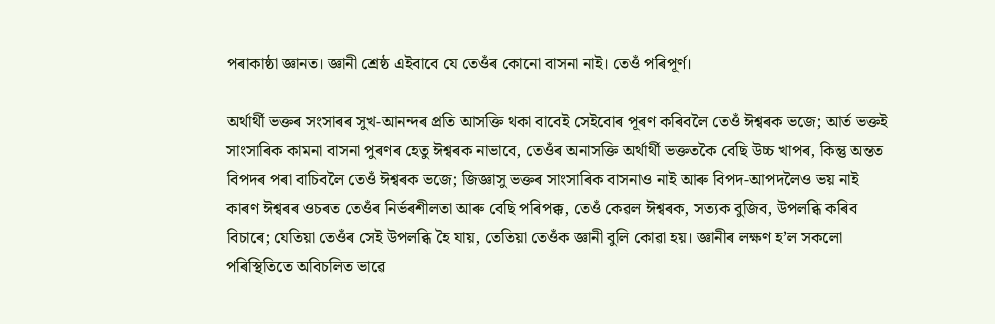পৰাকাষ্ঠা জ্ঞানত। জ্ঞানী শ্রেষ্ঠ এইবাবে যে তেওঁৰ কোনো বাসনা নাই। তেওঁ পৰিপূর্ণ।

অর্থার্থী ভক্তৰ সংসাৰৰ সুখ-আনন্দৰ প্রতি আসক্তি থকা বাবেই সেইবোৰ পূৰণ কৰিবলৈ তেওঁ ঈশ্বৰক ভজে; আর্ত ভক্তই সাংসাৰিক কামনা বাসনা পুৰণৰ হেতু ঈশ্বৰক নাভাবে, তেওঁৰ অনাসক্তি অর্থার্থী ভক্ততকৈ বেছি উচ্চ খাপৰ, কিন্তু অন্তত বিপদৰ পৰা বাচিবলৈ তেওঁ ঈশ্বৰক ভজে; জিজ্ঞাসু ভক্তৰ সাংসাৰিক বাসনাও নাই আৰু বিপদ-আপদলৈও ভয় নাই কাৰণ ঈশ্বৰৰ ওচৰত তেওঁৰ নির্ভৰশীলতা আৰু বেছি পৰিপক্ক, তেওঁ কেৱল ঈশ্বৰক, সত্যক বুজিব, উপলব্ধি কৰিব বিচাৰে; যেতিয়া তেওঁৰ সেই উপলব্ধি হৈ যায়, তেতিয়া তেওঁক জ্ঞানী বুলি কোৱা হয়। জ্ঞানীৰ লক্ষণ হ’ল সকলো পৰিস্থিতিতে অবিচলিত ভাৱে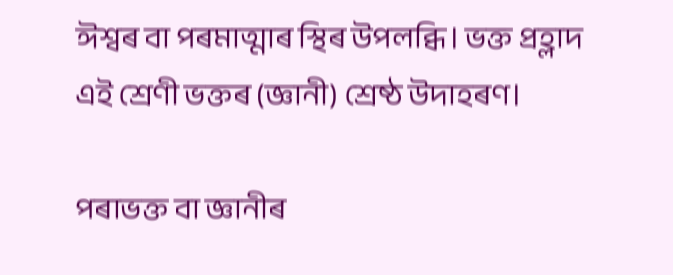ঈশ্বৰ বা পৰমাত্মাৰ স্থিৰ উপলব্ধি। ভক্ত প্রহ্লাদ এই শ্রেণী ভক্তৰ (জ্ঞানী) শ্রেষ্ঠ উদাহৰণ।

পৰাভক্ত বা জ্ঞানীৰ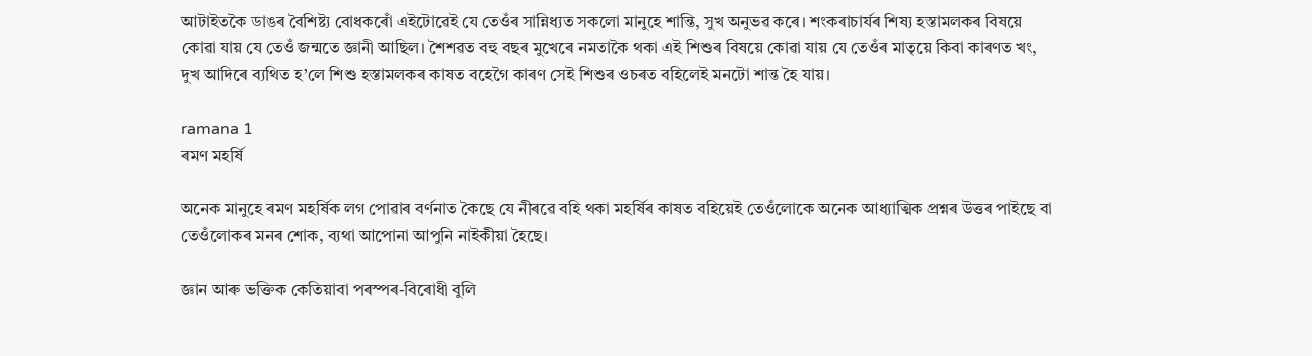আটাইতকৈ ডাঙৰ বৈশিষ্ট্য বোধকৰোঁ এইটোৱেই যে তেওঁৰ সান্নিধ্যত সকলো মানুহে শান্তি, সুখ অনুভৱ কৰে। শংকৰাচার্যৰ শিষ্য হস্তামলকৰ বিষয়ে কোৱা যায় যে তেওঁ জন্মতে জ্ঞানী আছিল। শৈশৱত বহু বছৰ মুখেৰে নমতাকৈ থকা এই শিশুৰ বিষয়ে কোৱা যায় যে তেওঁৰ মাতৃয়ে কিবা কাৰণত খং, দুখ আদিৰে ব্যথিত হ’লে শিশু হস্তামলকৰ কাষত বহেগৈ কাৰণ সেই শিশুৰ ওচৰত বহিলেই মনটো শান্ত হৈ যায়।

ramana 1
ৰমণ মহর্ষি

অনেক মানুহে ৰমণ মহর্ষিক লগ পোৱাৰ বর্ণনাত কৈছে যে নীৰৱে বহি থকা মহর্ষিৰ কাষত বহিয়েই তেওঁলোকে অনেক আধ্যাত্মিক প্রশ্নৰ উত্তৰ পাইছে বা তেওঁলোকৰ মনৰ শোক, ব্যথা আপোনা আপুনি নাইকীয়া হৈছে।

জ্ঞান আৰু ভক্তিক কেতিয়াবা পৰস্পৰ-বিৰোধী বুলি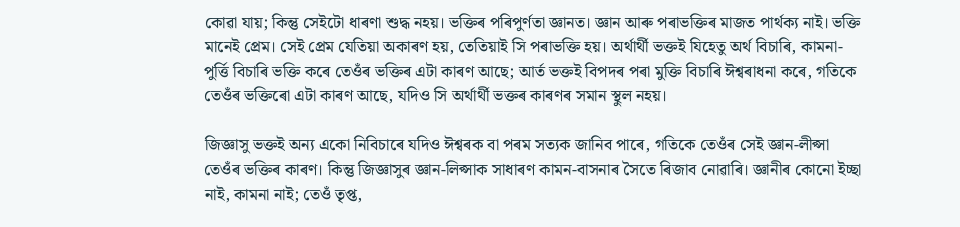কোৱা যায়; কিন্তু সেইটো ধাৰণা শুদ্ধ নহয়। ভক্তিৰ পৰিপুর্ণতা জ্ঞানত। জ্ঞান আৰু পৰাভক্তিৰ মাজত পার্থক্য নাই। ভক্তি মানেই প্রেম। সেই প্রেম যেতিয়া অকাৰণ হয়, তেতিয়াই সি পৰাভক্তি হয়। অর্থার্থী ভক্তই যিহেতু অর্থ বিচাৰি, কামনা-পুর্ত্তি বিচাৰি ভক্তি কৰে তেওঁৰ ভক্তিৰ এটা কাৰণ আছে; আর্ত ভক্তই বিপদৰ পৰা মুক্তি বিচাৰি ঈশ্ৱৰাধনা কৰে, গতিকে তেওঁৰ ভক্তিৰো এটা কাৰণ আছে, যদিও সি অর্থার্থী ভক্তৰ কাৰণৰ সমান স্থুল নহয়।

জিজ্ঞাসু ভক্তই অন্য একো নিবিচাৰে যদিও ঈশ্বৰক বা পৰম সত্যক জানিব পাৰে, গতিকে তেওঁৰ সেই জ্ঞান-লীপ্সা তেওঁৰ ভক্তিৰ কাৰণ। কিন্তু জিজ্ঞাসুৰ জ্ঞান-লিপ্সাক সাধাৰণ কামন-বাসনাৰ সৈতে ৰিজাব নোৱাৰি। জ্ঞানীৰ কোনো ইচ্ছা নাই, কামনা নাই; তেওঁ তৃপ্ত,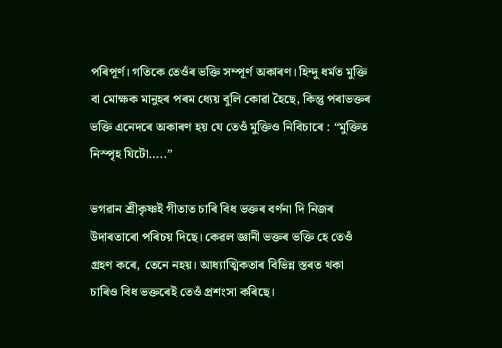পৰিপূর্ণ। গতিকে তেওঁৰ ভক্তি সম্পূর্ণ অকাৰণ। হিন্দু ধর্মত মুক্তি বা মোক্ষক মানুহৰ পৰম ধ্যেয় বুলি কোৱা হৈছে, কিন্তু পৰাভক্তৰ ভক্তি এনেদৰে অকাৰণ হয় যে তেওঁ মুক্তিও নিবিচাৰে : “মুক্তিত নিস্পৃহ যিটো…..”

ভগৱান শ্রীকৃষ্ণই গীতাত চাৰি বিধ ভক্তৰ বর্ণনা দি নিজৰ উদাৰতাৰো পৰিচয় দিছে। কেৱল জ্ঞানী ভক্তৰ ভক্তি হে তেওঁ গ্রহণ কৰে, তেনে নহয়। আধ্যাত্মিকতাৰ বিভিন্ন স্তৰত থকা চাৰিও বিধ ভক্তৰেই তেওঁ প্রশংসা কৰিছে।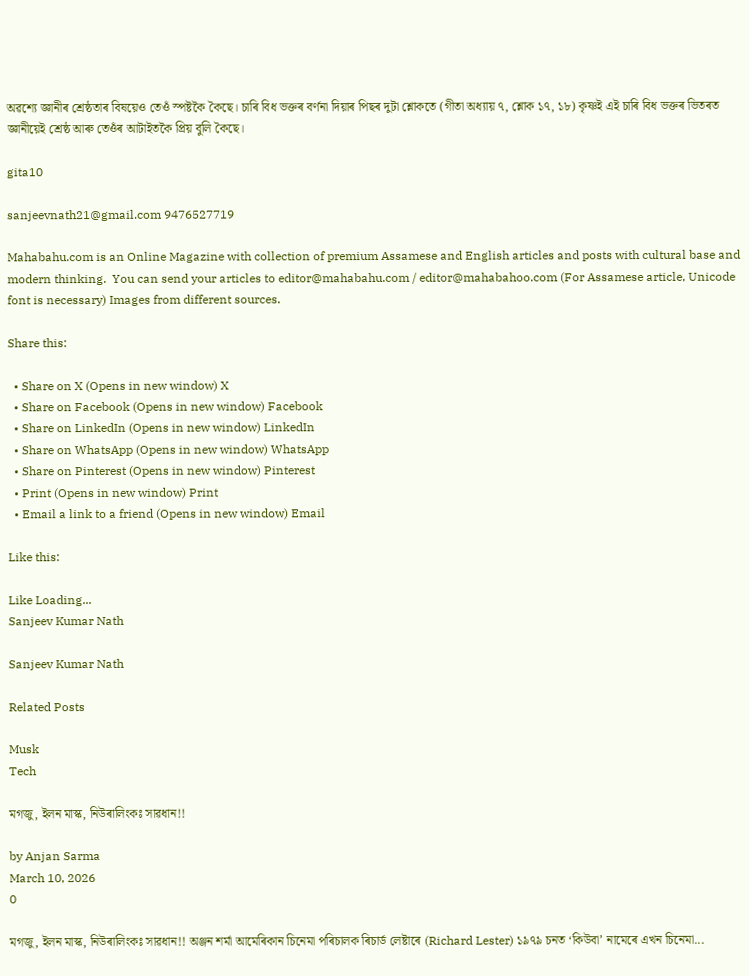অৱশ্যে জ্ঞানীৰ শ্রেষ্ঠতাৰ বিষয়েও তেওঁ স্পষ্টকৈ কৈছে। চাৰি বিধ ভক্তৰ বর্ণনা দিয়াৰ পিছৰ দুটা শ্লোকতে (গীতা অধ্যায় ৭, শ্লোক ১৭, ১৮) কৃষ্ণই এই চাৰি বিধ ভক্তৰ ভিতৰত জ্ঞানীয়েই শ্রেষ্ঠ আৰু তেওঁৰ আটাইতকৈ প্রিয় বুলি কৈছে।

gita10

sanjeevnath21@gmail.com 9476527719

Mahabahu.com is an Online Magazine with collection of premium Assamese and English articles and posts with cultural base and modern thinking.  You can send your articles to editor@mahabahu.com / editor@mahabahoo.com (For Assamese article, Unicode font is necessary) Images from different sources.

Share this:

  • Share on X (Opens in new window) X
  • Share on Facebook (Opens in new window) Facebook
  • Share on LinkedIn (Opens in new window) LinkedIn
  • Share on WhatsApp (Opens in new window) WhatsApp
  • Share on Pinterest (Opens in new window) Pinterest
  • Print (Opens in new window) Print
  • Email a link to a friend (Opens in new window) Email

Like this:

Like Loading...
Sanjeev Kumar Nath

Sanjeev Kumar Nath

Related Posts

Musk
Tech

মগজু, ইলন মাস্ক, নিউৰালিংকঃ সাৱধান!!

by Anjan Sarma
March 10, 2026
0

মগজু, ইলন মাস্ক, নিউৰালিংকঃ সাৱধান!! অঞ্জন শৰ্মা আমেৰিকান চিনেমা পৰিচালক ৰিচাৰ্ড লেষ্টাৰে (Richard Lester) ১৯৭৯ চনত ‘কিউবা’ নামেৰে এখন চিনেমা...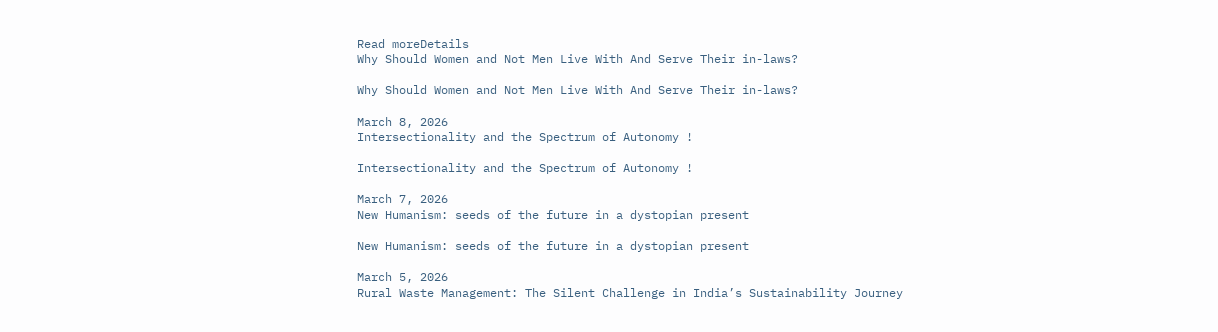Read moreDetails
Why Should Women and Not Men Live With And Serve Their in-laws?

Why Should Women and Not Men Live With And Serve Their in-laws?

March 8, 2026
Intersectionality and the Spectrum of Autonomy !

Intersectionality and the Spectrum of Autonomy !

March 7, 2026
New Humanism: seeds of the future in a dystopian present

New Humanism: seeds of the future in a dystopian present

March 5, 2026
Rural Waste Management: The Silent Challenge in India’s Sustainability Journey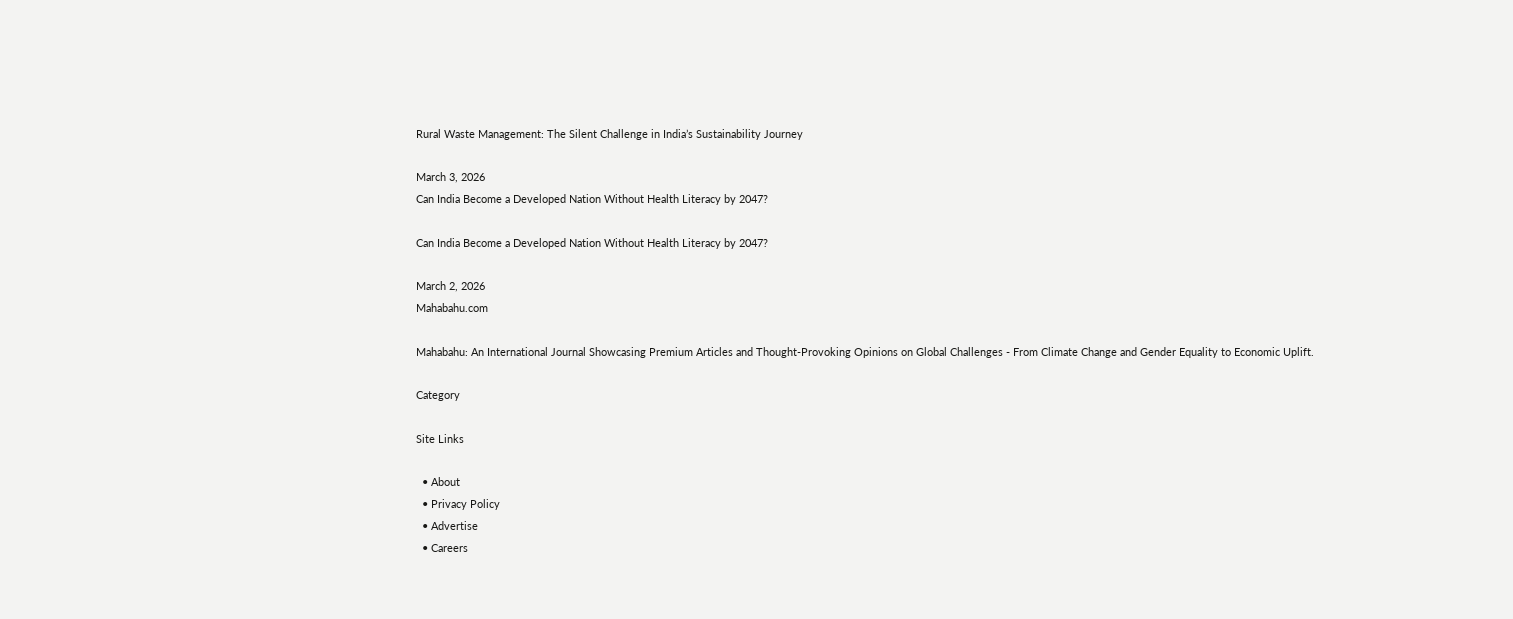Rural Waste Management: The Silent Challenge in India’s Sustainability Journey

March 3, 2026
Can India Become a Developed Nation Without Health Literacy by 2047?

Can India Become a Developed Nation Without Health Literacy by 2047?

March 2, 2026
Mahabahu.com

Mahabahu: An International Journal Showcasing Premium Articles and Thought-Provoking Opinions on Global Challenges - From Climate Change and Gender Equality to Economic Uplift.

Category

Site Links

  • About
  • Privacy Policy
  • Advertise
  • Careers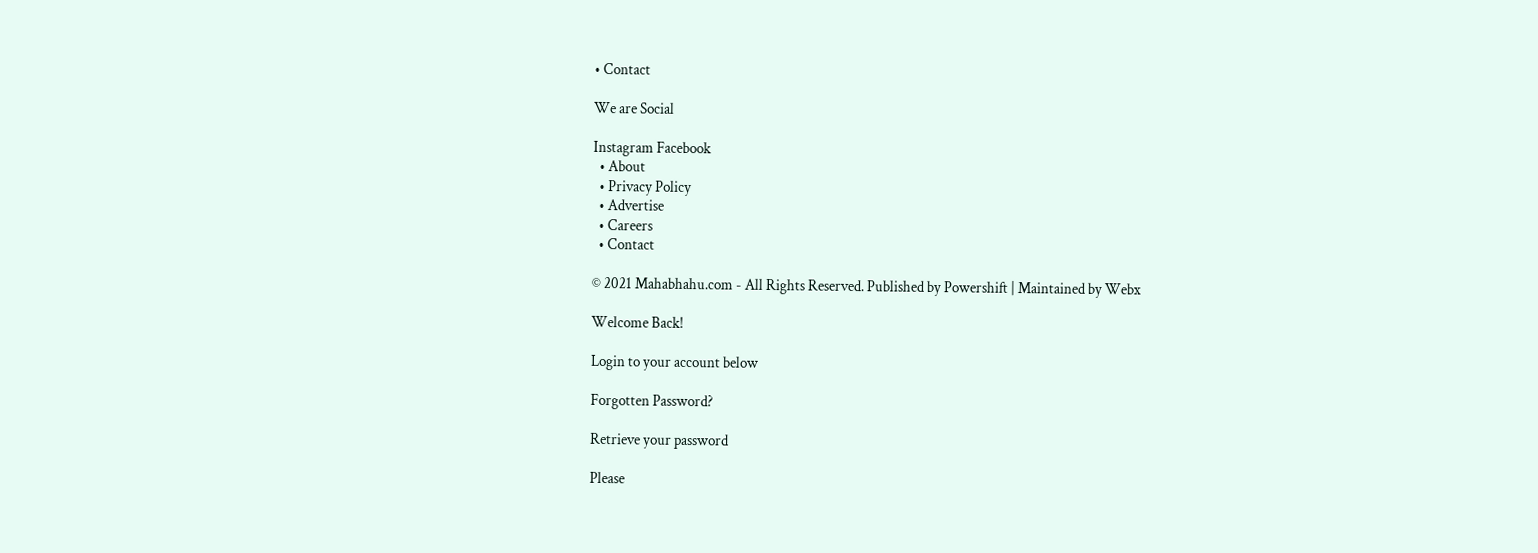• Contact

We are Social

Instagram Facebook
  • About
  • Privacy Policy
  • Advertise
  • Careers
  • Contact

© 2021 Mahabhahu.com - All Rights Reserved. Published by Powershift | Maintained by Webx

Welcome Back!

Login to your account below

Forgotten Password?

Retrieve your password

Please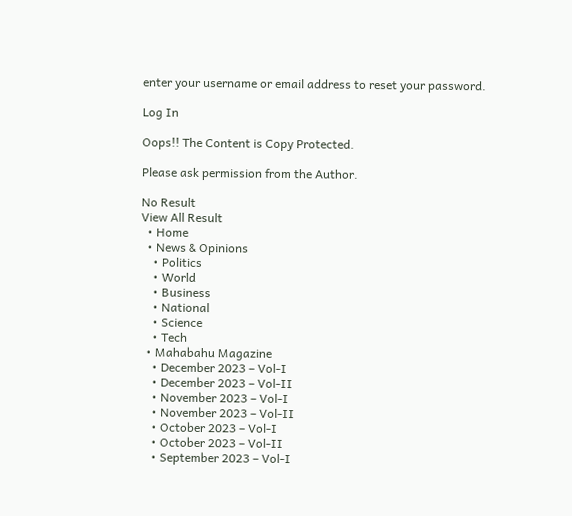enter your username or email address to reset your password.

Log In

Oops!! The Content is Copy Protected.

Please ask permission from the Author.

No Result
View All Result
  • Home
  • News & Opinions
    • Politics
    • World
    • Business
    • National
    • Science
    • Tech
  • Mahabahu Magazine
    • December 2023 – Vol-I
    • December 2023 – Vol-II
    • November 2023 – Vol-I
    • November 2023 – Vol-II
    • October 2023 – Vol-I
    • October 2023 – Vol-II
    • September 2023 – Vol-I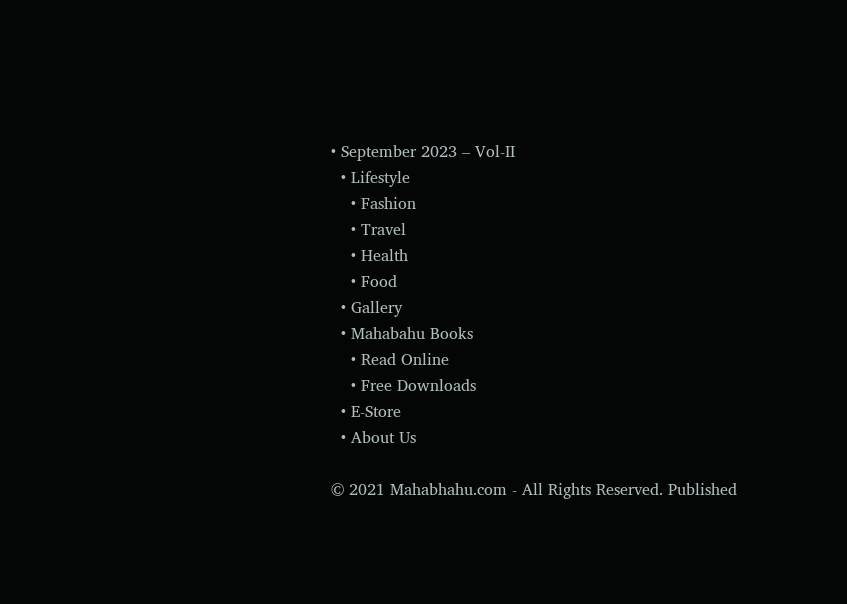• September 2023 – Vol-II
  • Lifestyle
    • Fashion
    • Travel
    • Health
    • Food
  • Gallery
  • Mahabahu Books
    • Read Online
    • Free Downloads
  • E-Store
  • About Us

© 2021 Mahabhahu.com - All Rights Reserved. Published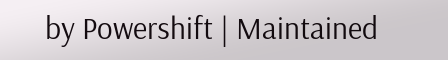by Powershift | Maintained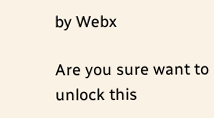by Webx

Are you sure want to unlock this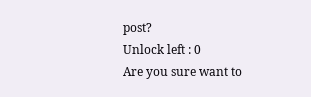post?
Unlock left : 0
Are you sure want to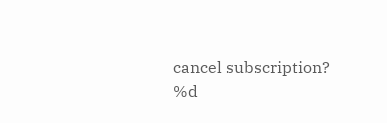cancel subscription?
%d